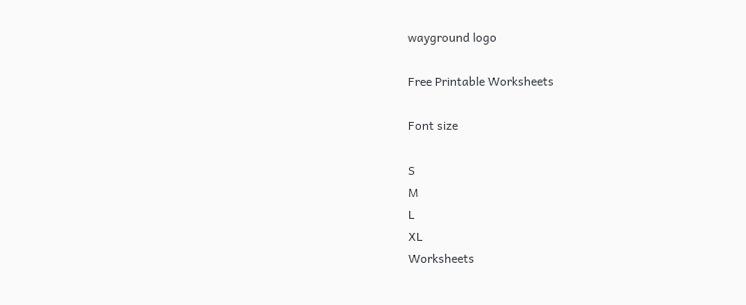wayground logo

Free Printable Worksheets

Font size

S
M
L
XL
Worksheets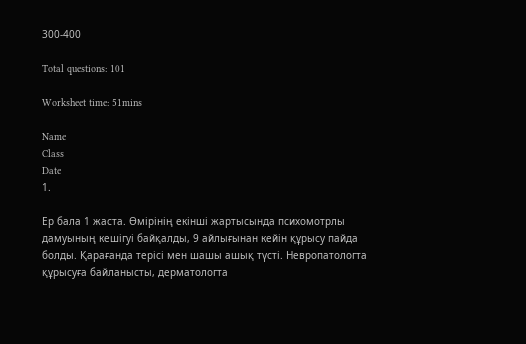300-400

Total questions: 101

Worksheet time: 51mins

Name
Class
Date
1.

Ер бала 1 жаста. Өмірінің екінші жартысында психомотрлы дамуының кешігуі байқалды, 9 айлығынан кейін құрысу пайда болды. Қарағанда терісі мен шашы ашық түсті. Невропатологта құрысуға байланысты, дерматологта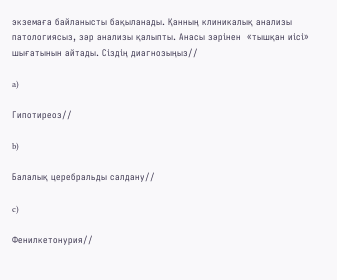экземаға байланысты бақыланады. Қанның клиникалық анализы патологиясыз, зәр анализы қалыпты. Анасы зәрінен  «тышқан иісі» шығатынын айтады. Сіздің диагнозыңыз//

a)

Гипотиреоз//

b)

Балалық церебральды салдану//

c)

Фенилкетонурия//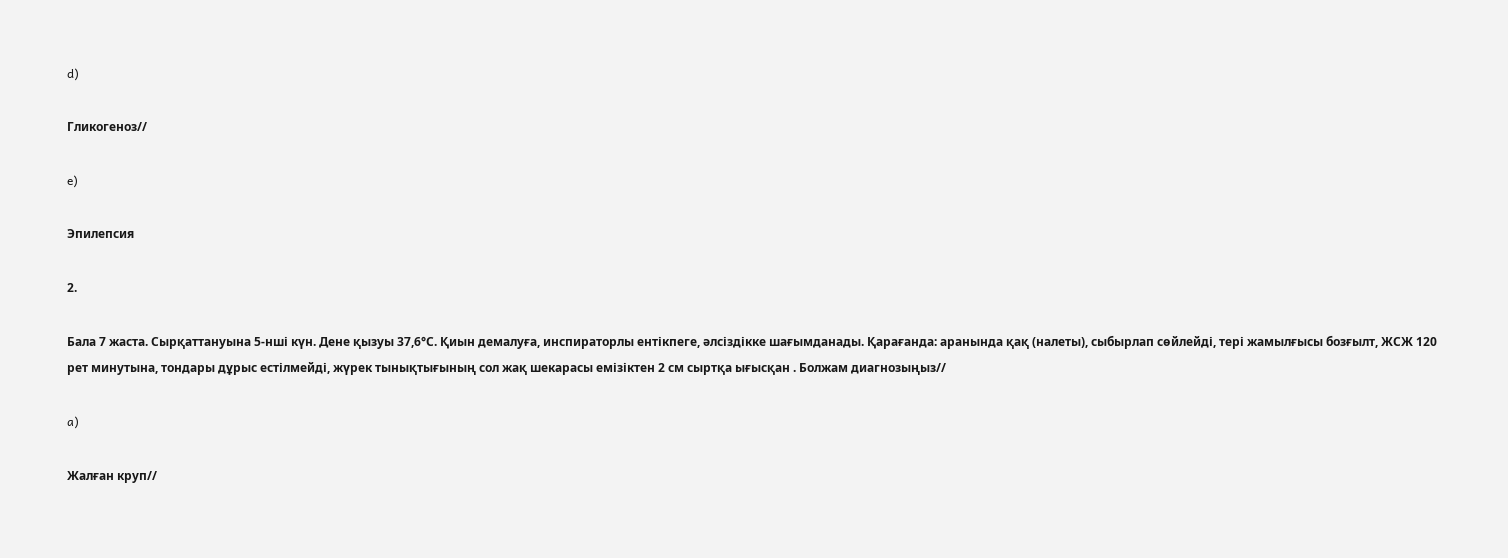d)

Гликогеноз//

e)

Эпилепсия

2.

Бала 7 жаста. Сырқаттануына 5-нші күн. Дене қызуы 37,6°С. Қиын демалуға, инспираторлы ентікпеге, әлсіздікке шағымданады. Қарағанда: аранында қақ (налеты), сыбырлап сөйлейді, тері жамылғысы бозғылт, ЖСЖ 120 рет минутына, тондары дұрыс естілмейді, жүрек тынықтығының сол жақ шекарасы емізіктен 2 см сыртқа ығысқан . Болжам диагнозыңыз//

a)

Жалған круп//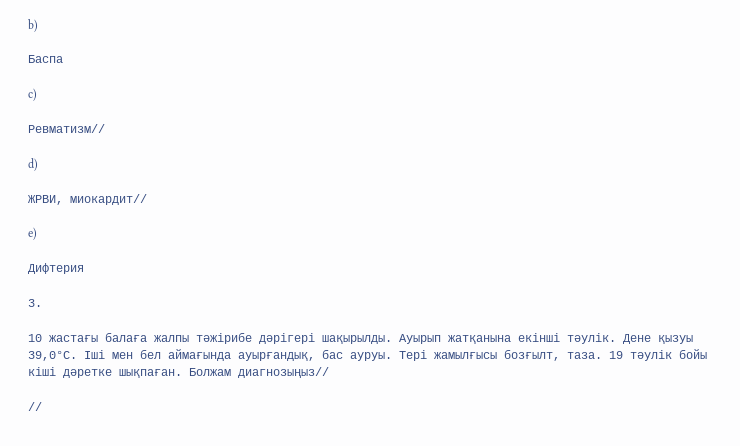b)

Баспа

c)

Ревматизм//

d)

ЖРВИ, миокардит//

e)

Дифтерия

3.

10 жастағы балаға жалпы тәжірибе дәрігері шақырылды. Ауырып жатқанына екінші тәулік. Дене қызуы 39,0°С. Іші мен бел аймағында ауырғандық, бас ауруы. Тері жамылғысы бозғылт, таза. 19 тәулік бойы кіші дәретке шықпаған. Болжам диагнозыңыз//

//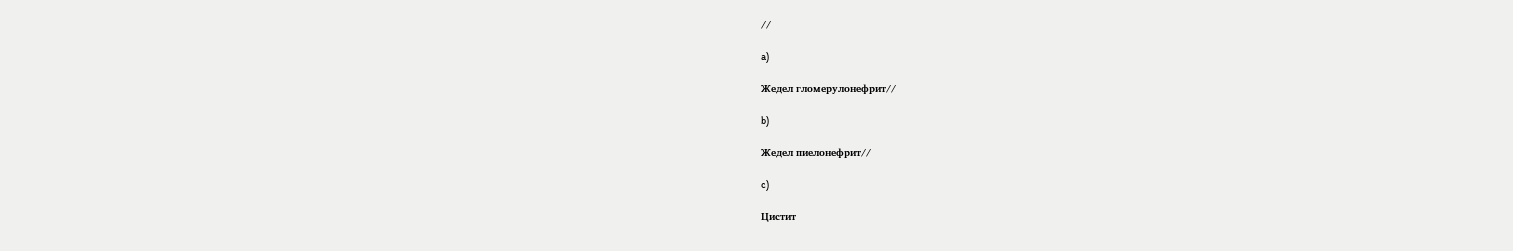//

a)

Жедел гломерулонефрит//

b)

Жедел пиелонефрит//

c)

Цистит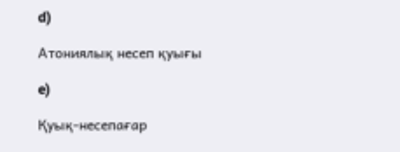d)

Атониялық несеп қуығы

e)

Қуық-несепағар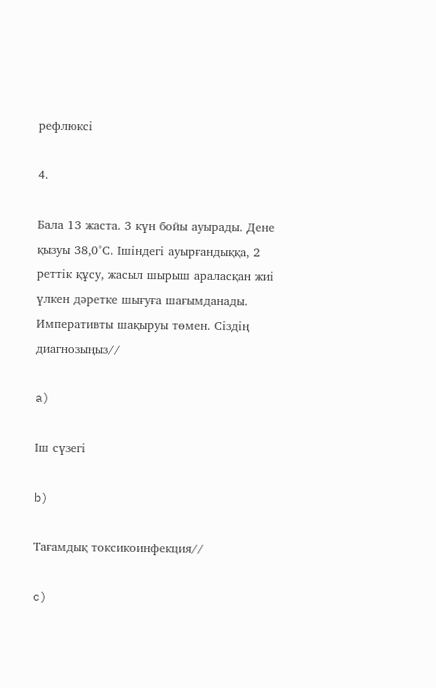рефлюксі

4.

Бала 13 жаста. 3 күн бойы ауырады. Дене қызуы 38,0°С. Ішіндегі ауырғандыққа, 2 реттік құсу, жасыл шырыш араласқан жиі үлкен дәретке шығуға шағымданады. Императивты шақыруы төмен. Сіздің диагнозыңыз//

a)

Іш сүзегі

b)

Тағамдық токсикоинфекция//

c)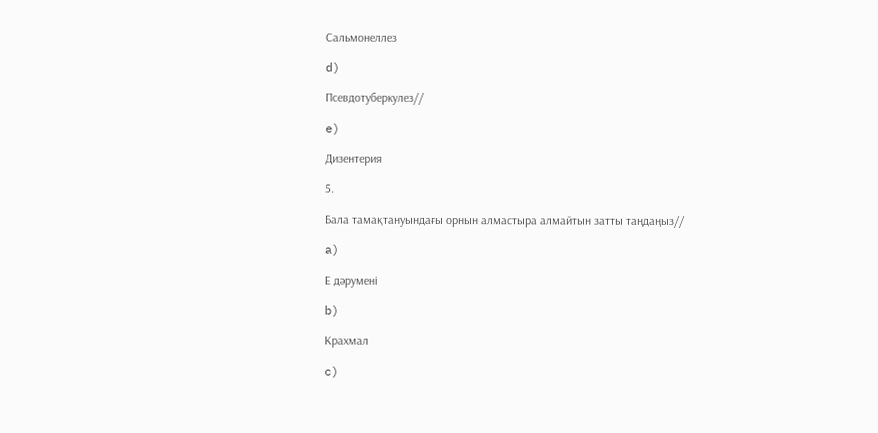Сальмонеллез

d)

Псевдотуберкулез//

e)

Дизентерия

5.

Бала тамақтануындағы орнын алмастыра алмайтын затты таңдаңыз//

a)

Е дәрумені

b)

Крахмал

c)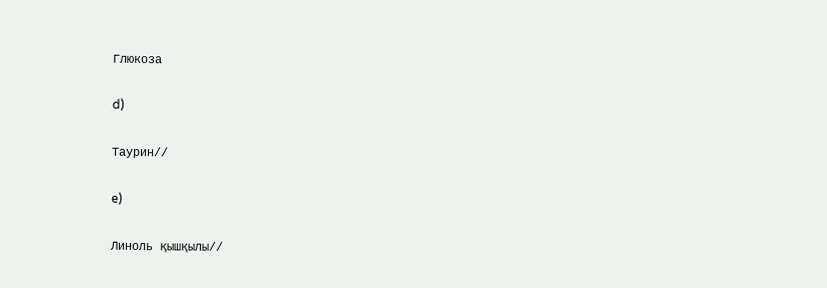Глюкоза

d)

Таурин//

e)

Линоль қышқылы//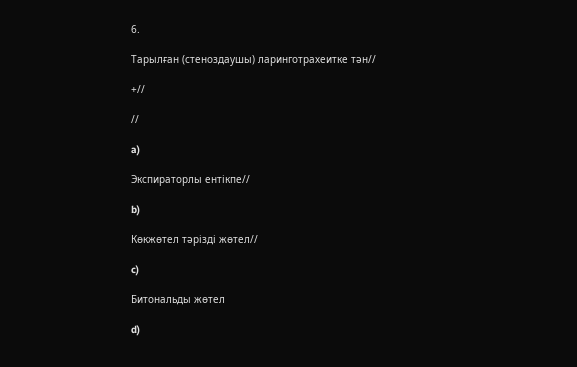6.

Тарылған (стеноздаушы) ларинготрахеитке тән//

+//

//

a)

Экспираторлы ентікпе//

b)

Көкжөтел тәрізді жөтел//

c)

Битональды жөтел

d)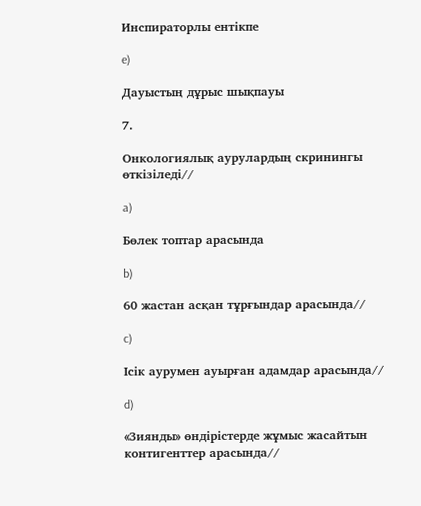Инспираторлы ентікпе

e)

Дауыстың дұрыс шықпауы

7.

Онкологиялық аурулардың скринингы өткізіледі//

a)

Бөлек топтар арасында

b)

60 жастан асқан тұрғындар арасында//

c)

Ісік аурумен ауырған адамдар арасында//

d)

«Зиянды» өндірістерде жұмыс жасайтын контигенттер арасында//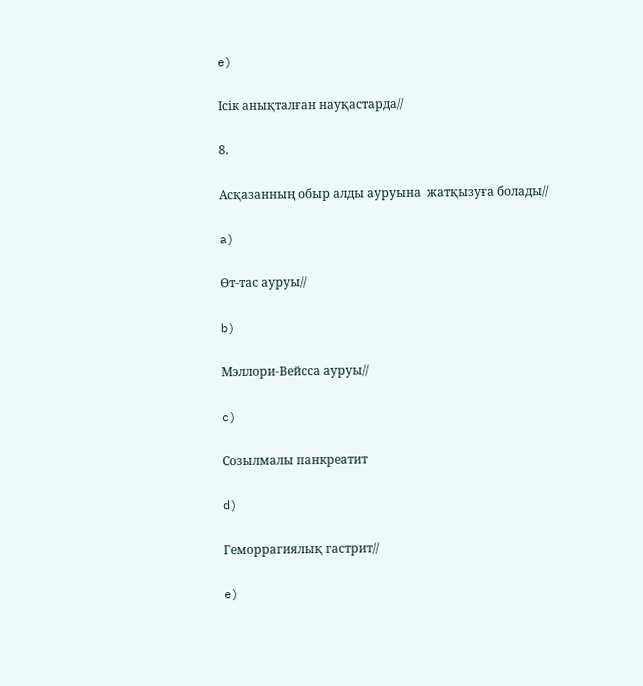e)

Ісік анықталған науқастарда//

8.

Асқазанның обыр алды ауруына  жатқызуға болады//

a)

Өт-тас ауруы//

b)

Мэллори-Вейсса ауруы//

c)

Созылмалы панкреатит

d)

Геморрагиялық гастрит//

e)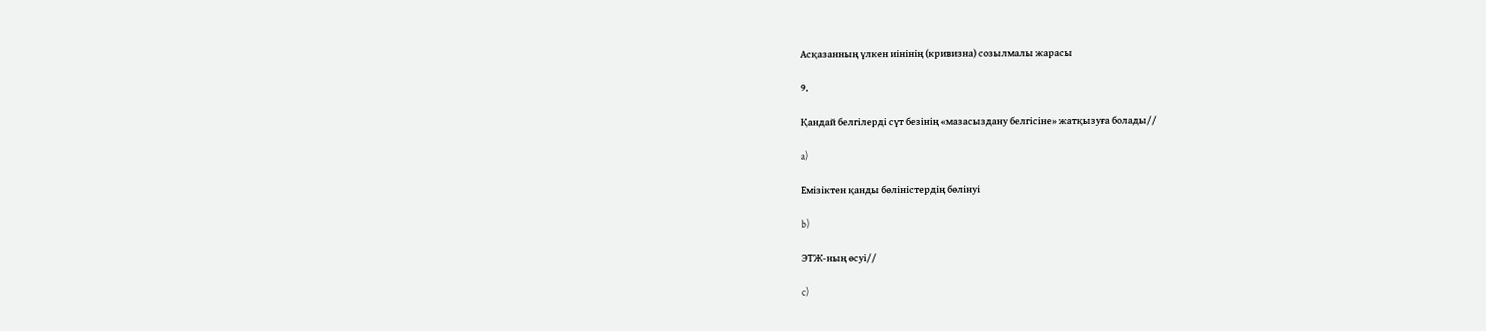Асқазанның үлкен иінінің (кривизна) созылмалы жарасы

9.

Қандай белгілерді сүт безінің «мазасыздану белгісіне» жатқызуға болады//

a)

Емізіктен қанды бөліністердің бөлінуі

b)

ЭТЖ-ның өсуі//

c)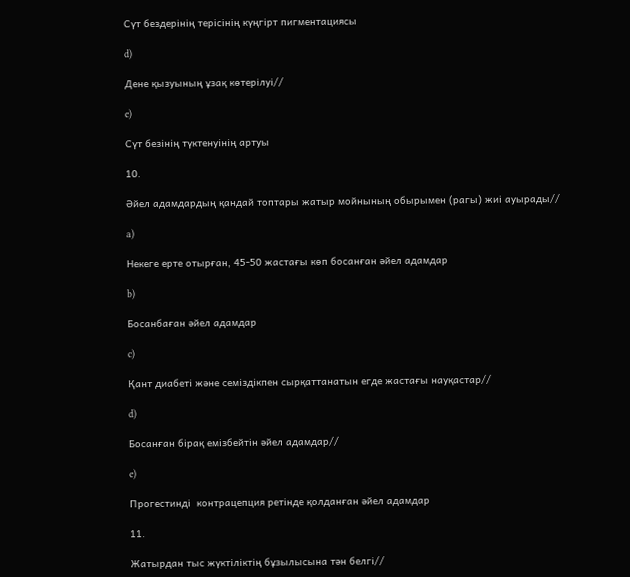Сүт бездерінің терісінің күңгірт пигментациясы

d)

Дене қызуының ұзақ көтерілуі//

e)

Сүт безінің түктенуінің артуы

10.

Әйел адамдардың қандай топтары жатыр мойнының обырымен (рагы) жиі ауырады//

a)

Некеге ерте отырған, 45-50 жастағы көп босанған әйел адамдар

b)

Босанбаған әйел адамдар

c)

Қант диабеті және семіздікпен сырқаттанатын егде жастағы науқастар//

d)

Босанған бірақ емізбейтін әйел адамдар//

e)

Прогестинді  контрацепция ретінде қолданған әйел адамдар

11.

Жатырдан тыс жүктіліктің бұзылысына тән белгі//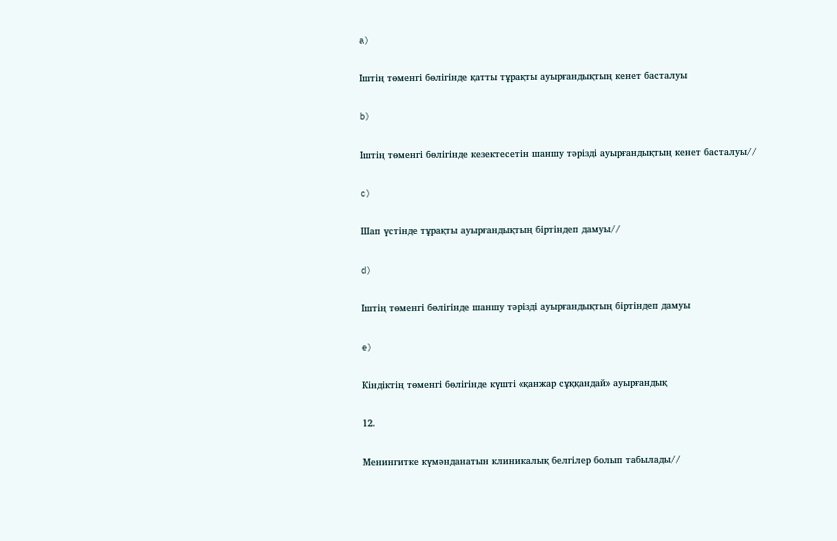a)

Іштің төменгі бөлігінде қатты тұрақты ауырғандықтың кенет басталуы

b)

Іштің төменгі бөлігінде кезектесетін шаншу тәрізді ауырғандықтың кенет басталуы//

c)

Шап үстінде тұрақты ауырғандықтың біртіндеп дамуы//

d)

Іштің төменгі бөлігінде шаншу тәрізді ауырғандықтың біртіндеп дамуы

e)

Кіндіктің төменгі бөлігінде күшті «қанжар сұққандай» ауырғандық

12.

Менингитке күмәнданатын клиникалық белгілер болып табылады//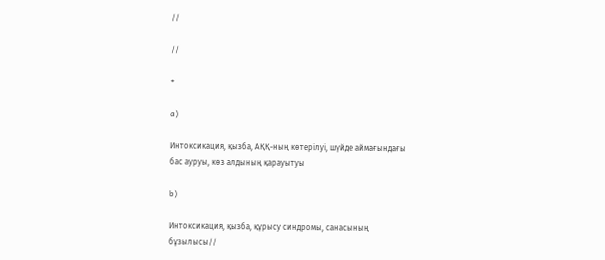//

//

+

a)

Интоксикация, қызба, АҚҚ-ның көтерілуі, шүйде аймағындағы бас ауруы, көз алдының қарауытуы

b)

Интоксикация, қызба, құрысу синдромы, санасының бұзылысы//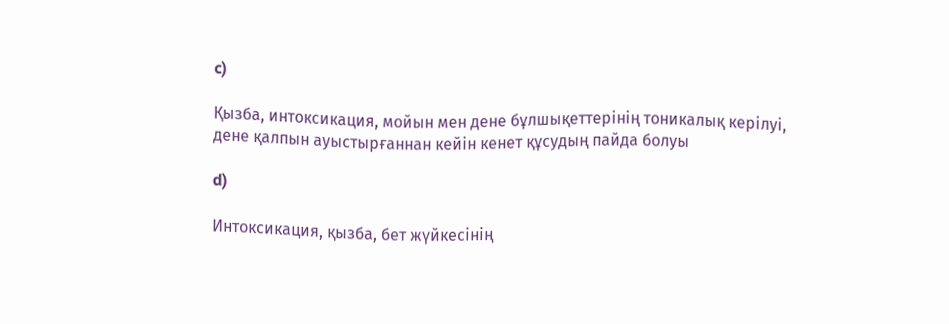c)

Қызба, интоксикация, мойын мен дене бұлшықеттерінің тоникалық керілуі, дене қалпын ауыстырғаннан кейін кенет құсудың пайда болуы

d)

Интоксикация, қызба, бет жүйкесінің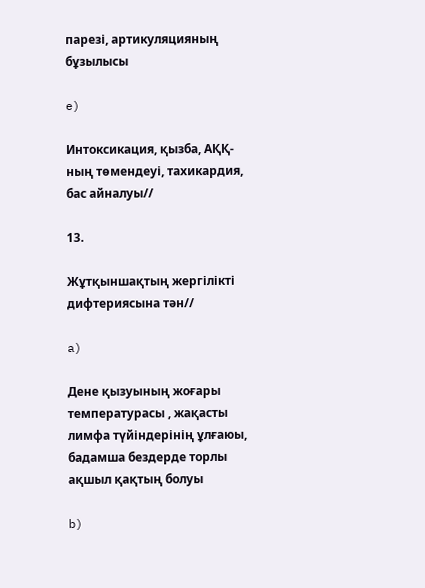парезі, артикуляцияның бұзылысы

e)

Интоксикация, қызба, АҚҚ-ның төмендеуі, тахикардия, бас айналуы//

13.

Жұтқыншақтың жергілікті дифтериясына тән//

a)

Дене қызуының жоғары температурасы , жақасты лимфа түйіндерінің ұлғаюы, бадамша бездерде торлы ақшыл қақтың болуы

b)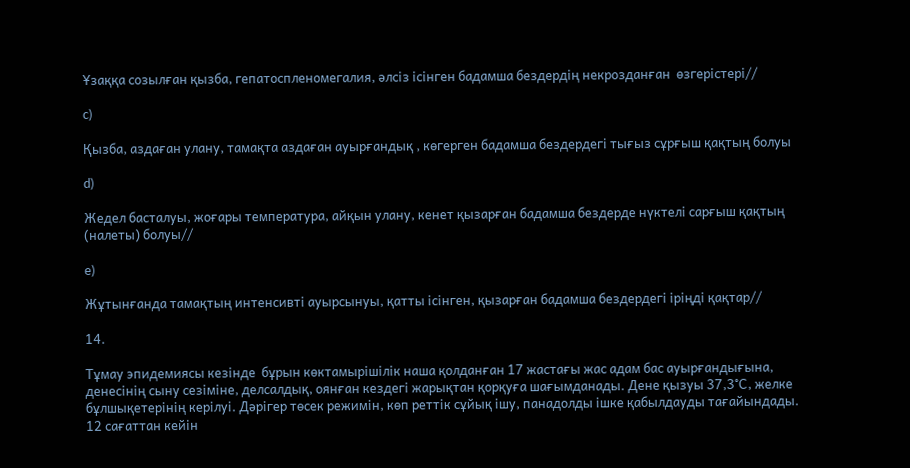Ұзаққа созылған қызба, гепатоспленомегалия, әлсіз ісінген бадамша бездердің некрозданған  өзгерістері//

c)

Қызба, аздаған улану, тамақта аздаған ауырғандық , көгерген бадамша бездердегі тығыз сұрғыш қақтың болуы

d)

Жедел басталуы, жоғары температура, айқын улану, кенет қызарған бадамша бездерде нүктелі сарғыш қақтың (налеты) болуы//

e)

Жұтынғанда тамақтың интенсивті ауырсынуы, қатты ісінген, қызарған бадамша бездердегі іріңді қақтар//

14.

Тұмау эпидемиясы кезінде  бұрын көктамырішілік наша қолданған 17 жастағы жас адам бас ауырғандығына, денесінің сыну сезіміне, делсалдық, оянған кездегі жарықтан қорқуға шағымданады. Дене қызуы 37,3°С, желке бұлшықетерінің керілуі. Дәрігер төсек режимін, көп реттік сұйық ішу, панадолды ішке қабылдауды тағайындады. 12 сағаттан кейін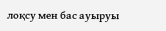лоқсу мен бас ауыруы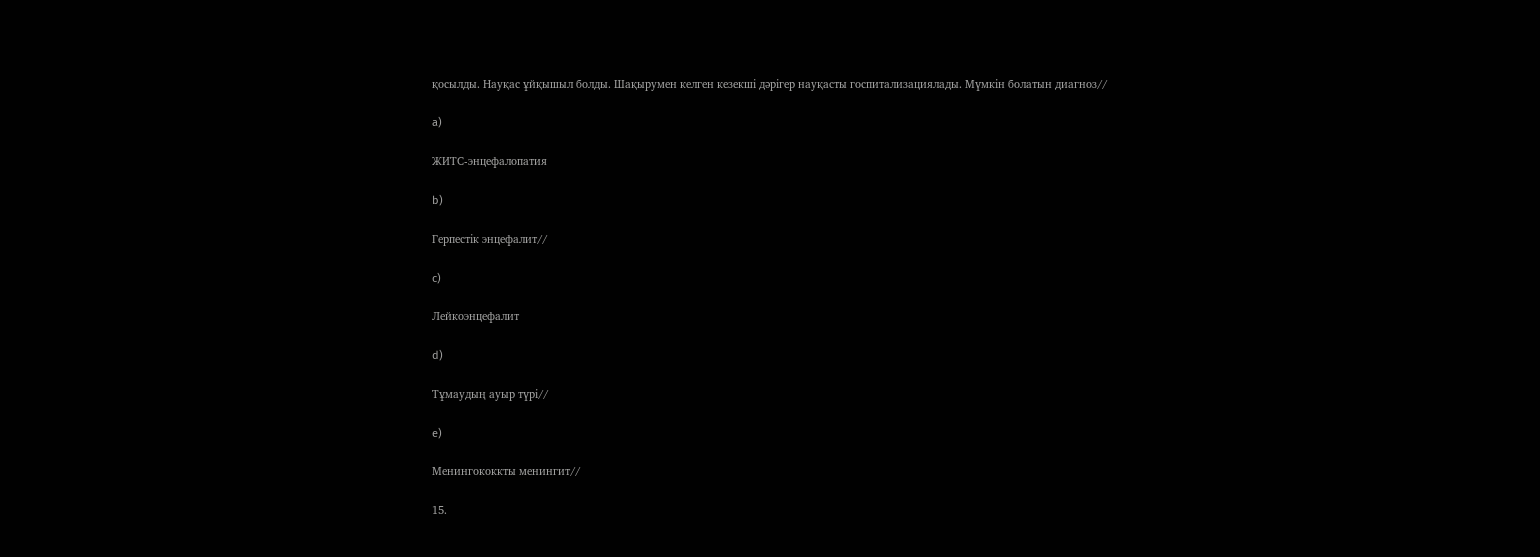қосылды. Науқас ұйқышыл болды. Шақырумен келген кезекші дәрігер науқасты госпитализациялады. Мүмкін болатын диагноз//

a)

ЖИТС-энцефалопатия

b)

Герпестік энцефалит//

c)

Лейкоэнцефалит

d)

Тұмаудың ауыр түрі//

e)

Менингококкты менингит//

15.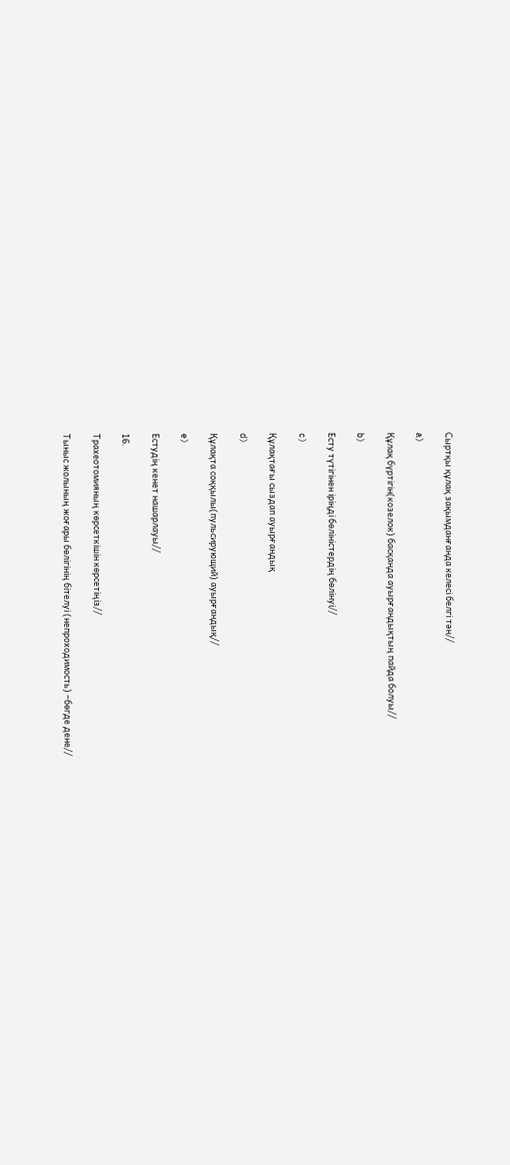Сыртқы құлақ зақымданғанда келесі белгі тән//

a)

Құлақ бүртігін(козелок) басқанда ауырғандықтың пайда болуы//

b)

Есту түтігінен іріңді бөліністердің бөлінуі//

c)

Құлақтағы сыздап ауырғандық

d)

Құлақта соққылы(пульсирующий) ауырғандық//

e)

Естудің кенет нашарлауы//

16.

Трахеотомияның көрсеткішін көрсетіңіз//

Тыныс жолының жоғары бөлігінің бітелуі (непроходимость) –бөгде дене//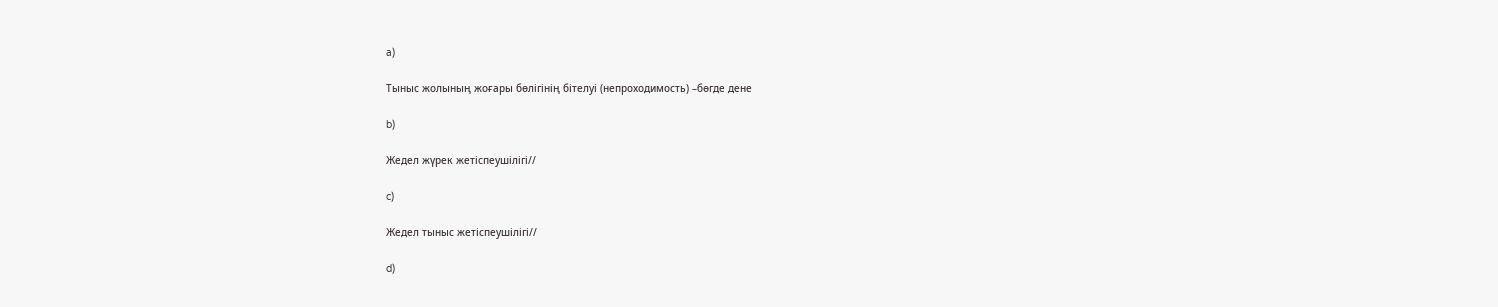a)

Тыныс жолының жоғары бөлігінің бітелуі (непроходимость) –бөгде дене

b)

Жедел жүрек жетіспеушілігі//

c)

Жедел тыныс жетіспеушілігі//

d)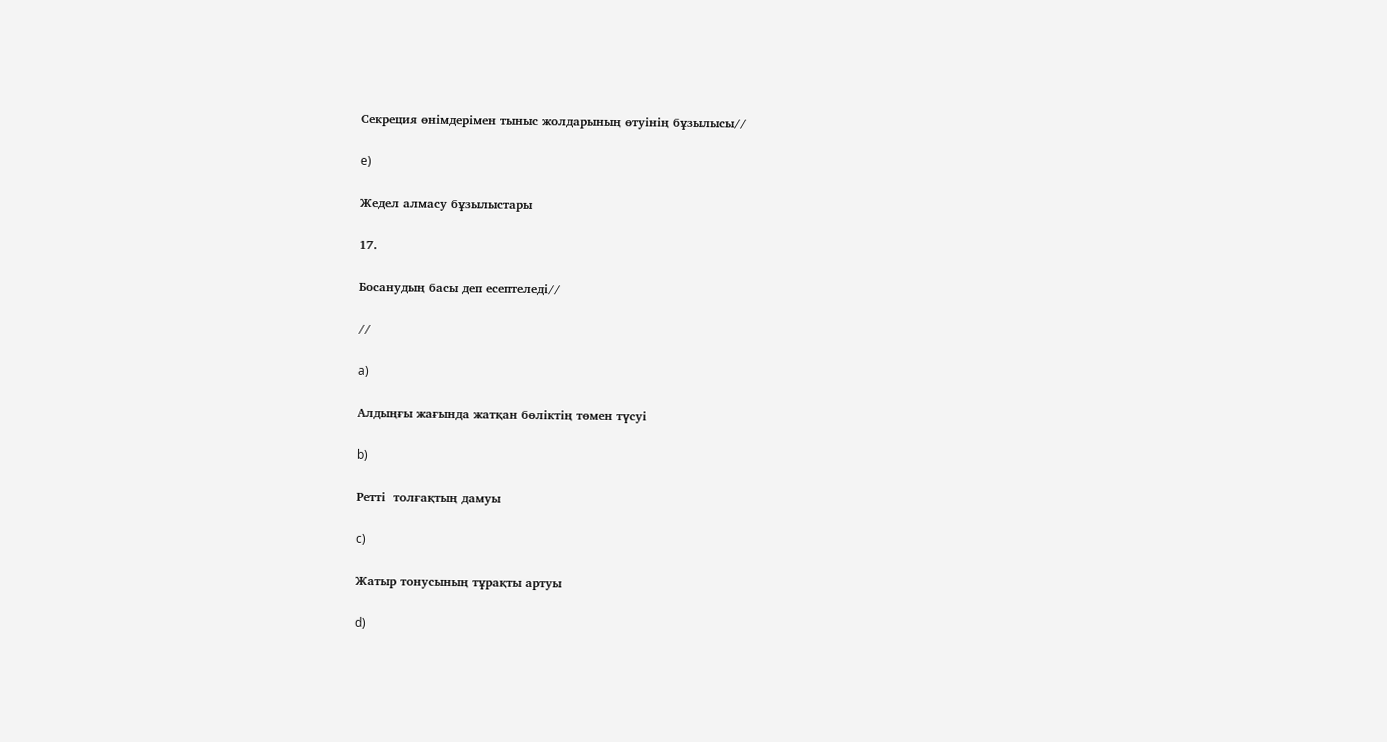Секреция өнімдерімен тыныс жолдарының өтуінің бұзылысы//

e)

Жедел алмасу бұзылыстары

17.

Босанудың басы деп есептеледі//

//

a)

Алдыңғы жағында жатқан бөліктің төмен түсуі

b)

Ретті  толғақтың дамуы

c)

Жатыр тонусының тұрақты артуы

d)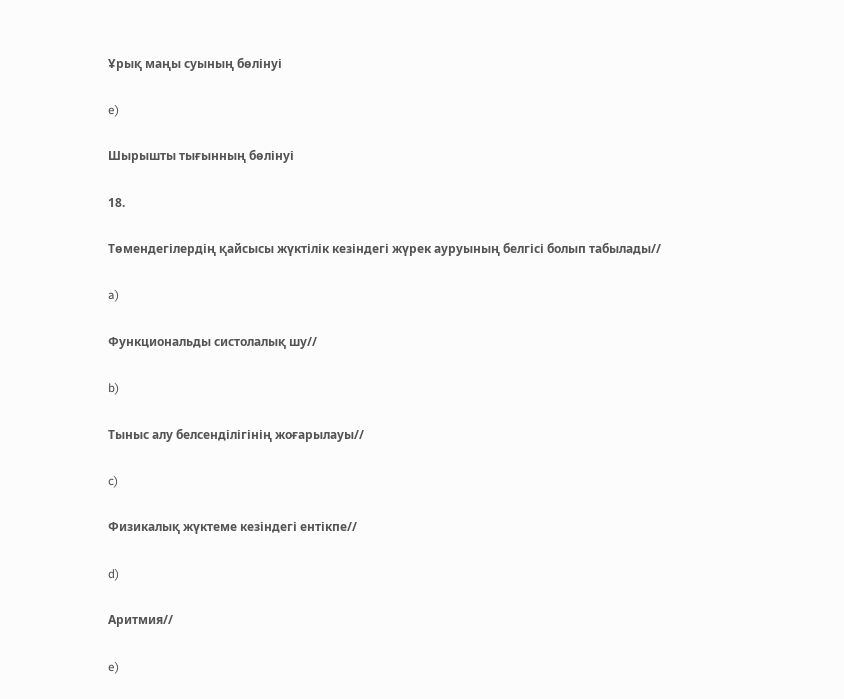Ұрық маңы суының бөлінуі

e)

Шырышты тығынның бөлінуі

18.

Төмендегілердің қайсысы жүктілік кезіндегі жүрек ауруының белгісі болып табылады//

a)

Функциональды систолалық шу//

b)

Тыныс алу белсенділігінің жоғарылауы//

c)

Физикалық жүктеме кезіндегі ентікпе//

d)

Аритмия//

e)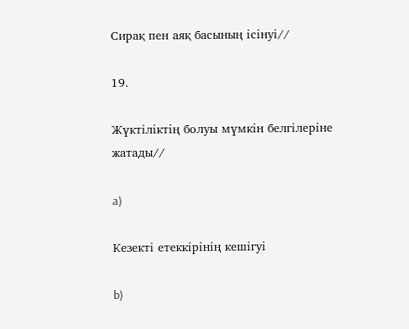Сирақ пен аяқ басының ісінуі//

19.

Жүктіліктің болуы мүмкін белгілеріне жатады//

a)

Кезекті етеккірінің кешігуі

b)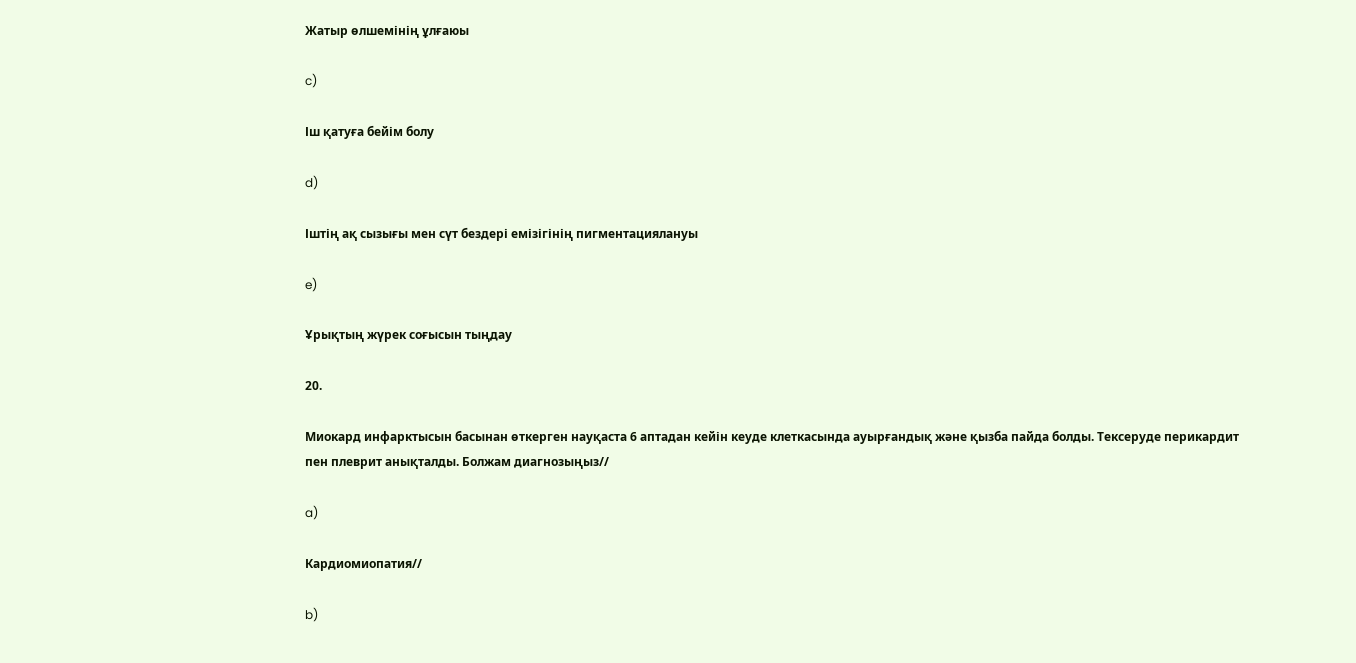Жатыр өлшемінің ұлғаюы

c)

Іш қатуға бейім болу

d)

Іштің ақ сызығы мен сүт бездері емізігінің пигментациялануы

e)

Ұрықтың жүрек соғысын тыңдау

20.

Миокард инфарктысын басынан өткерген науқаста 6 аптадан кейін кеуде клеткасында ауырғандық және қызба пайда болды. Тексеруде перикардит пен плеврит анықталды. Болжам диагнозыңыз//

a)

Кардиомиопатия//

b)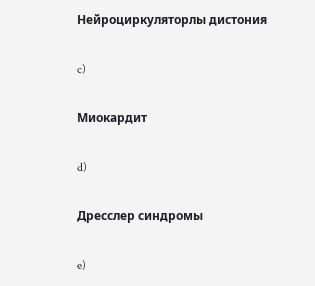Нейроциркуляторлы дистония

c)

Миокардит

d)

Дресслер синдромы

e)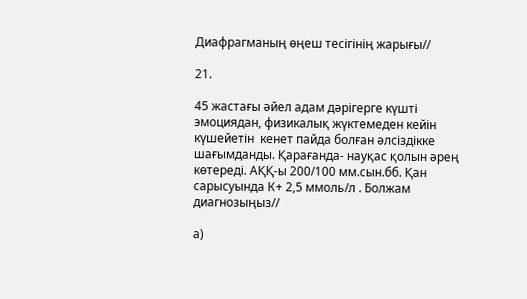Диафрагманың өңеш тесігінің жарығы//

21.

45 жастағы әйел адам дәрігерге күшті эмоциядан, физикалық жүктемеден кейін күшейетін  кенет пайда болған әлсіздікке шағымданды. Қарағанда- науқас қолын әрең көтереді. АҚҚ-ы 200/100 мм.сын.бб. Қан сарысуында К+ 2,5 ммоль/л . Болжам диагнозыңыз//

a)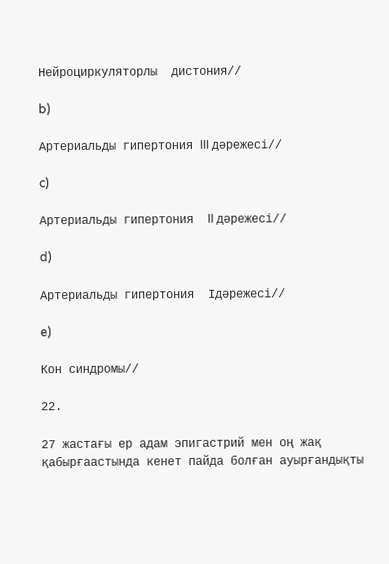Нейроциркуляторлы  дистония//

b)

Артериальды гипертония III дәрежесі//

c)

Артериальды гипертония  II дәрежесі//

d)

Артериальды гипертония  Iдәрежесі//

e)

Кон синдромы//

22.

27 жастағы ер адам эпигастрий мен оң жақ қабырғаастында кенет пайда болған ауырғандықты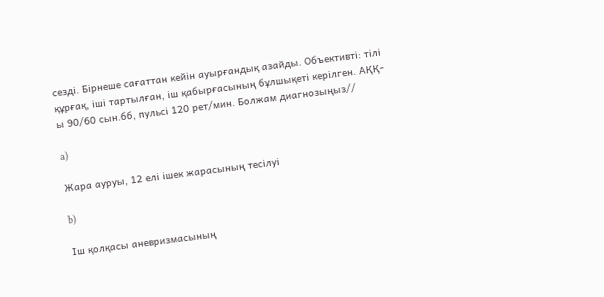сезді. Бірнеше сағаттан кейін ауырғандық азайды. Объективті: тілі құрғақ, іші тартылған, іш қабырғасының бұлшықеті керілген. АҚҚ-ы 90/60 сын.бб, пульсі 120 рет/мин. Болжам диагнозыңыз//

a)

Жара ауруы, 12 елі ішек жарасының тесілуі

b)

Іш қолқасы аневризмасының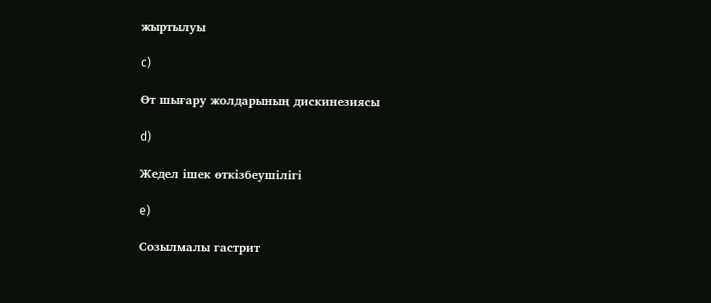жыртылуы

c)

Өт шығару жолдарының дискинезиясы

d)

Жедел ішек өткізбеушілігі

e)

Созылмалы гастрит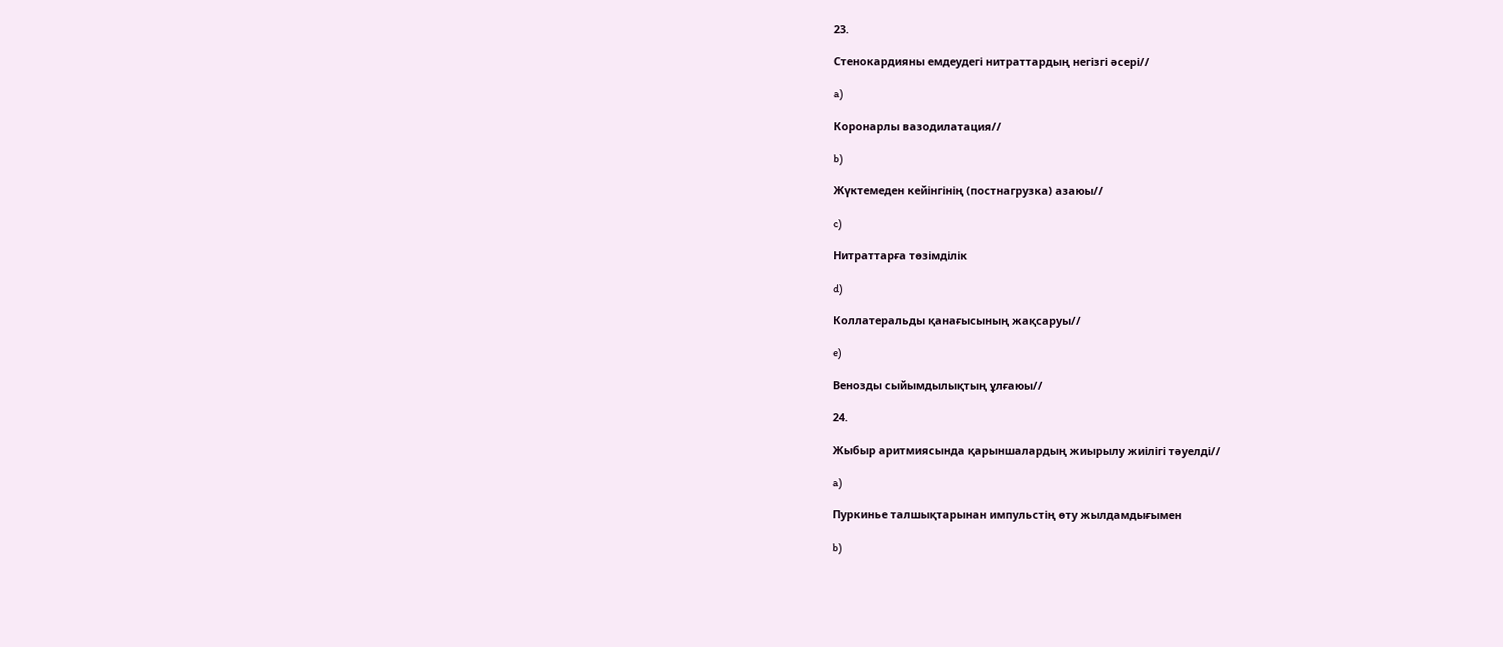23.

Стенокардияны емдеудегі нитраттардың негізгі әсері//

a)

Коронарлы вазодилатация//

b)

Жүктемеден кейінгінің (постнагрузка) азаюы//

c)

Нитраттарға төзімділік

d)

Коллатеральды қанағысының жақсаруы//

e)

Венозды сыйымдылықтың ұлғаюы//

24.

Жыбыр аритмиясында қарыншалардың жиырылу жиілігі тәуелді//

a)

Пуркинье талшықтарынан импульстің өту жылдамдығымен

b)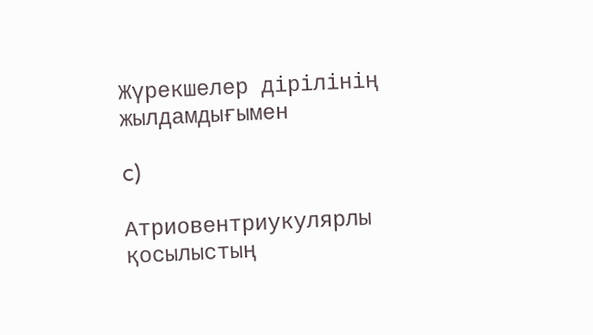Жүрекшелер дірілінің жылдамдығымен

c)

Атриовентриукулярлы қосылыстың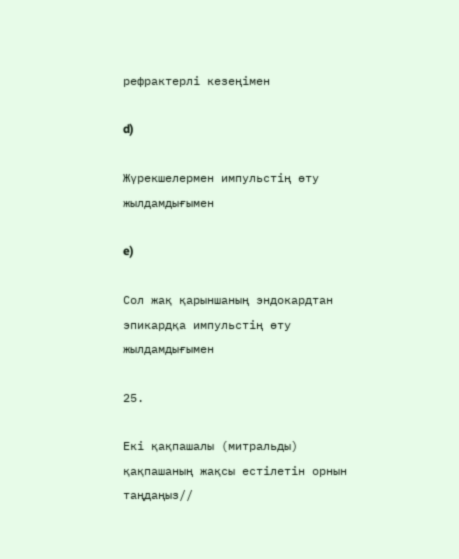рефрактерлі кезеңімен

d)

Жүрекшелермен импульстің өту жылдамдығымен

e)

Сол жақ қарыншаның эндокардтан эпикардқа импульстің өту жылдамдығымен

25.

Екі қақпашалы (митральды) қақпашаның жақсы естілетін орнын таңдаңыз//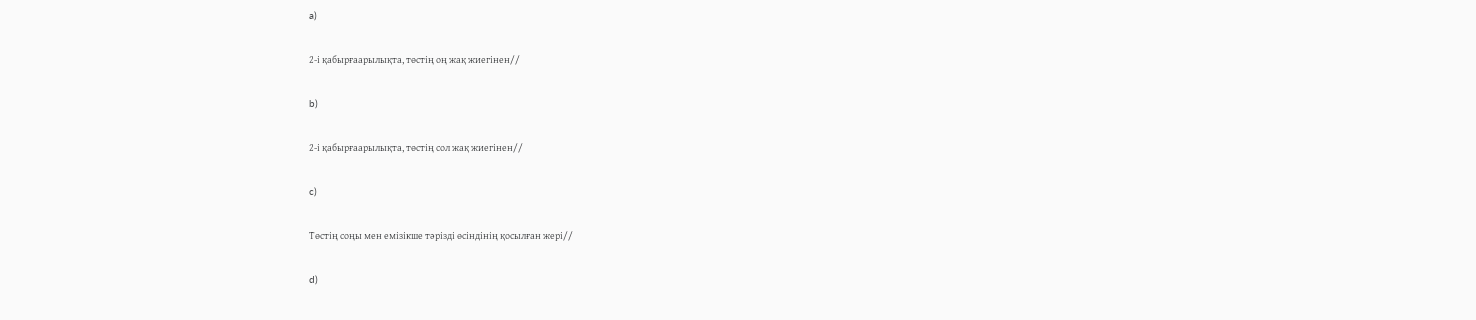a)

2-і қабырғаарылықта, төстің оң жақ жиегінен//

b)

2-і қабырғаарылықта, төстің сол жақ жиегінен//

c)

Төстің соңы мен емізікше тәрізді өсіндінің қосылған жері//

d)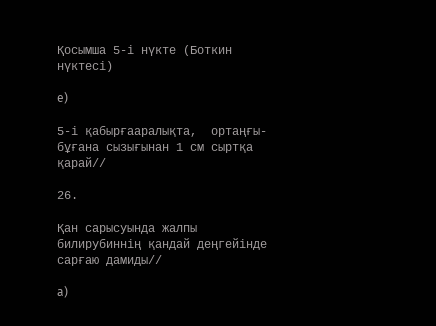Қосымша 5-і нүкте (Боткин нүктесі)

e)

5-і қабырғааралықта,  ортаңғы-бұғана сызығынан 1 см сыртқа қарай//

26.

Қан сарысуында жалпы билирубиннің қандай деңгейінде сарғаю дамиды//

a)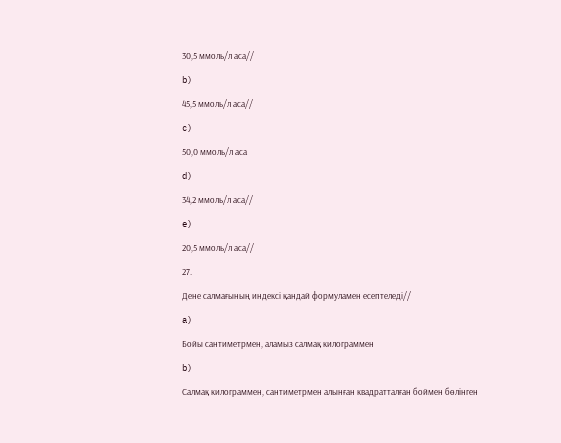30,5 ммоль/л аса//

b)

45,5 ммоль/л аса//

c)

50,0 ммоль/л аса

d)

34,2 ммоль/л аса//

e)

20,5 ммоль/л аса//

27.

Дене салмағының индексі қандай формуламен есептеледі//

a)

Бойы сантиметрмен, аламыз салмақ килограммен

b)

Салмақ килограммен, сантиметрмен алынған квадратталған боймен бөлінген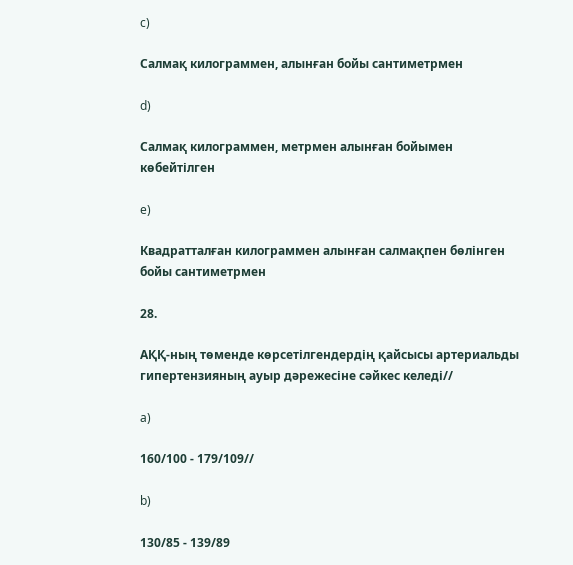c)

Салмақ килограммен, алынған бойы сантиметрмен

d)

Салмақ килограммен, метрмен алынған бойымен көбейтілген

e)

Квадратталған килограммен алынған салмақпен бөлінген бойы сантиметрмен

28.

АҚҚ-ның төменде көрсетілгендердің қайсысы артериальды гипертензияның ауыр дәрежесіне сәйкес келеді//

a)

160/100 - 179/109//

b)

130/85 - 139/89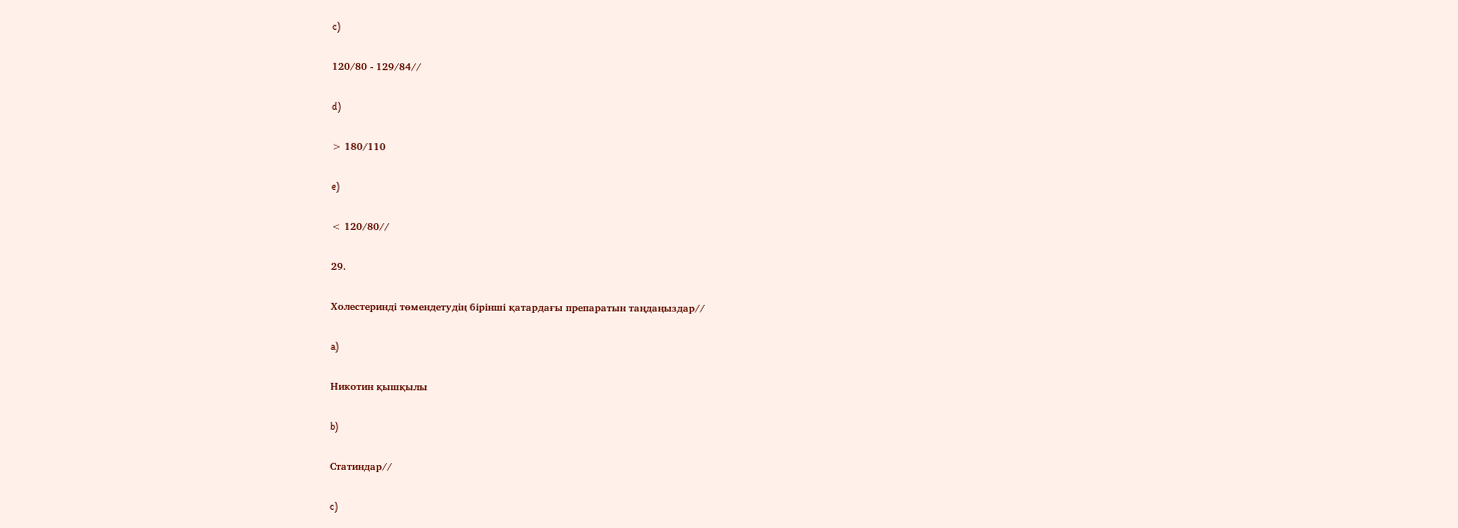c)

120/80 - 129/84//

d)

> 180/110

e)

< 120/80//

29.

Холестеринді төмендетудің бірінші қатардағы препаратын таңдаңыздар//

a)

Никотин қышқылы

b)

Статиндар//

c)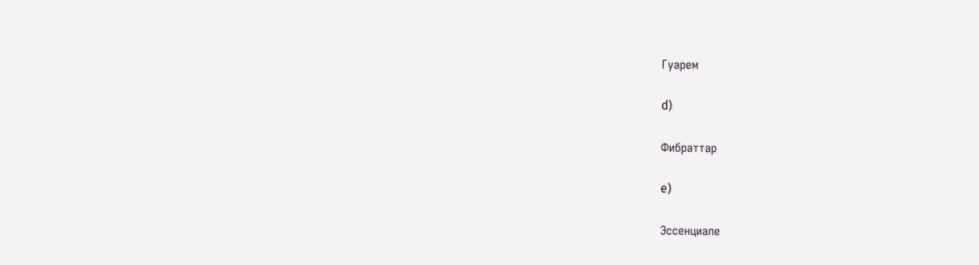Гуарем

d)

Фибраттар

e)

Эссенциале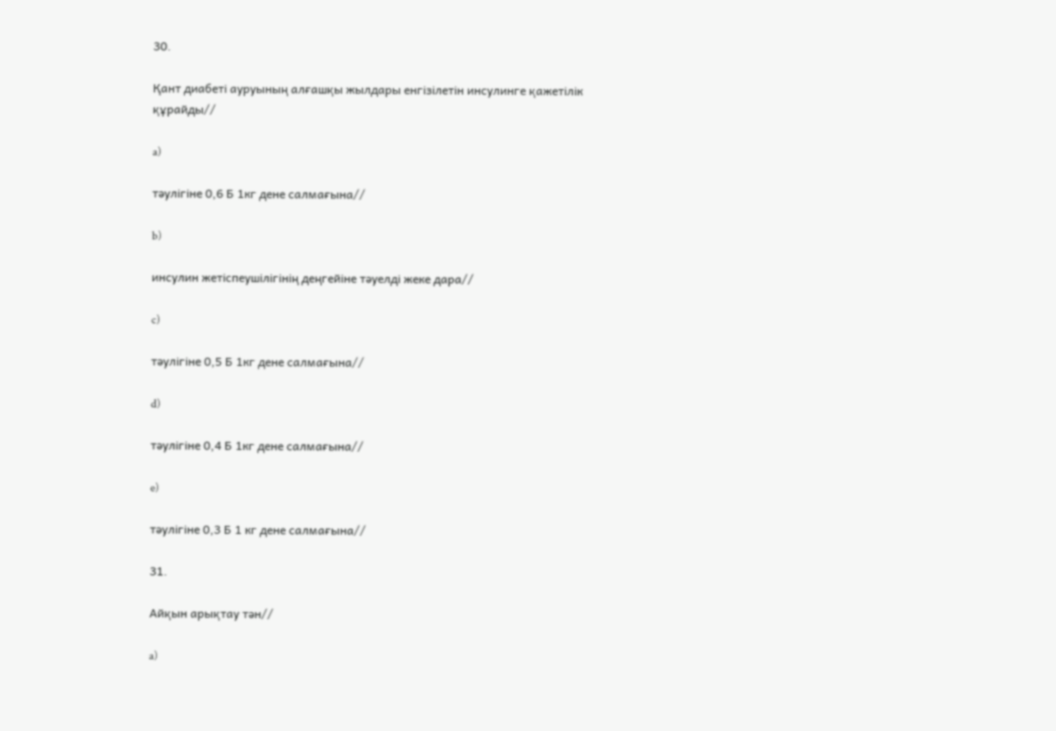30.

Қант диабеті ауруының алғашқы жылдары енгізілетін инсулинге қажетілік құрайды//

a)

тәулігіне 0,6 Б 1кг дене салмағына//

b)

инсулин жетіспеушілігінің деңгейіне тәуелді жеке дара//

c)

тәулігіне 0,5 Б 1кг дене салмағына//

d)

тәулігіне 0,4 Б 1кг дене салмағына//

e)

тәулігіне 0,3 Б 1 кг дене салмағына//

31.

Айқын арықтау тән//

a)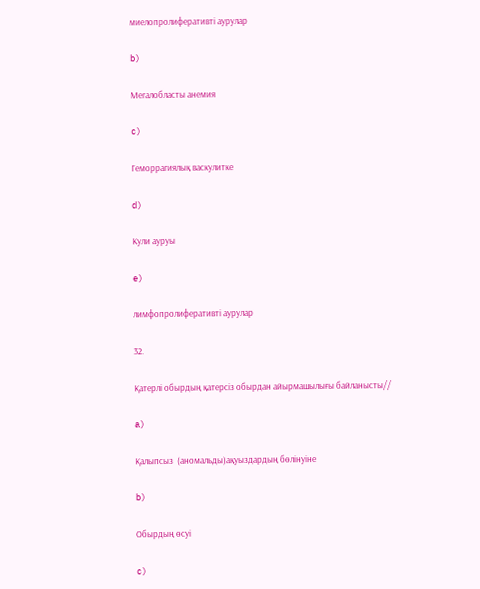миелопролиферативті аурулар

b)

Мегалобласты анемия

c)

Геморрагиялық васкулитке

d)

Кули ауруы

e)

лимфопролиферативті аурулар

32.

Қатерлі обырдың қатерсіз обырдан айырмашылығы байланысты//

a)

Қалыпсыз  (аномальды)ақуыздардың бөлінуіне

b)

Обырдың өсуі

c)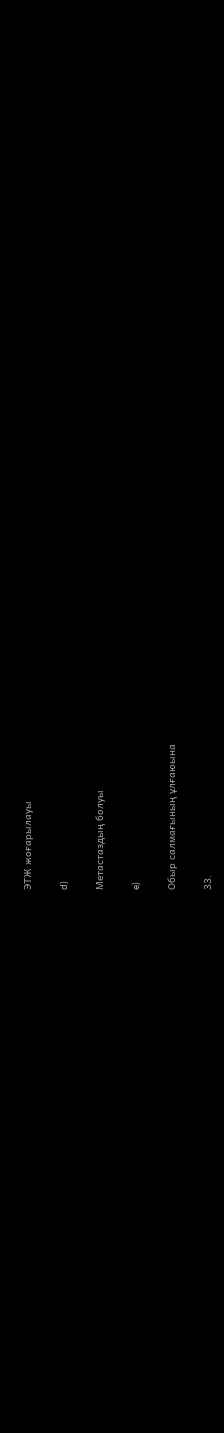ЭТЖ жоғарылауы

d)

Метастаздың болуы

e)

Обыр салмағының ұлғаюына

33.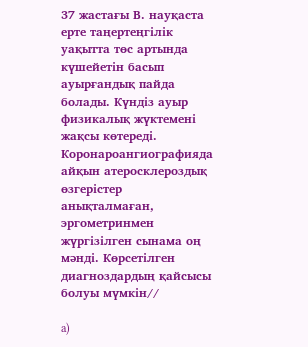37 жастағы В. науқаста  ерте таңертеңгілік уақытта төс артында күшейетін басып ауырғандық пайда болады. Күндіз ауыр физикалық жүктемені жақсы көтереді. Коронароангиографияда айқын атеросклероздық өзгерістер анықталмаған, эргометринмен жүргізілген сынама оң мәнді. Көрсетілген диагноздардың қайсысы болуы мүмкін//

a)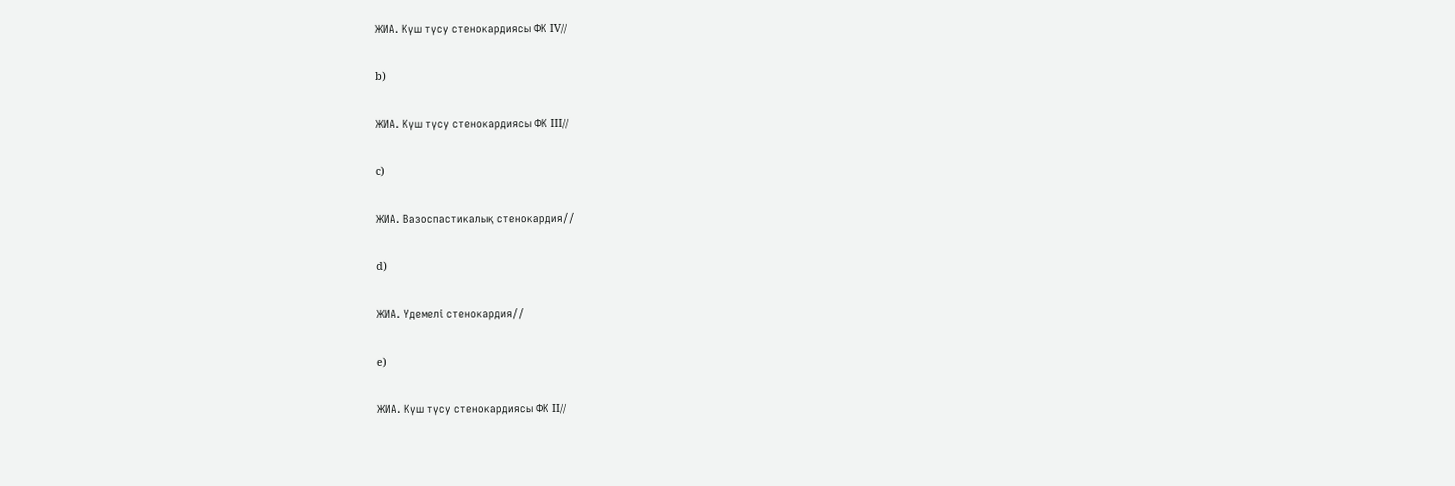ЖИА. Күш түсу стенокардиясы ФК IV//

b)

ЖИА. Күш түсу стенокардиясы ФК III//

c)

ЖИА. Вазоспастикалық стенокардия//

d)

ЖИА. Үдемелі стенокардия//

e)

ЖИА. Күш түсу стенокардиясы ФК II//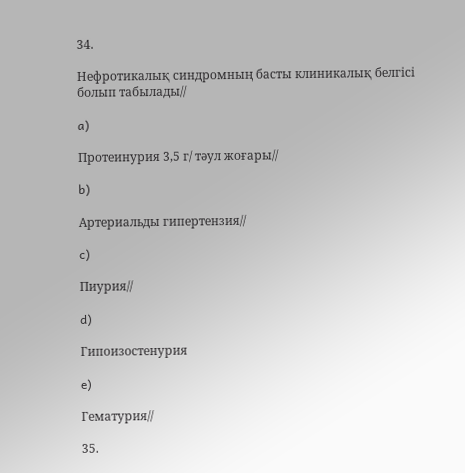34.

Нефротикалық синдромның басты клиникалық белгісі болып табылады//

a)

Протеинурия 3,5 г/ тәул жоғары//

b)

Артериальды гипертензия//

c)

Пиурия//

d)

Гипоизостенурия

e)

Гематурия//

35.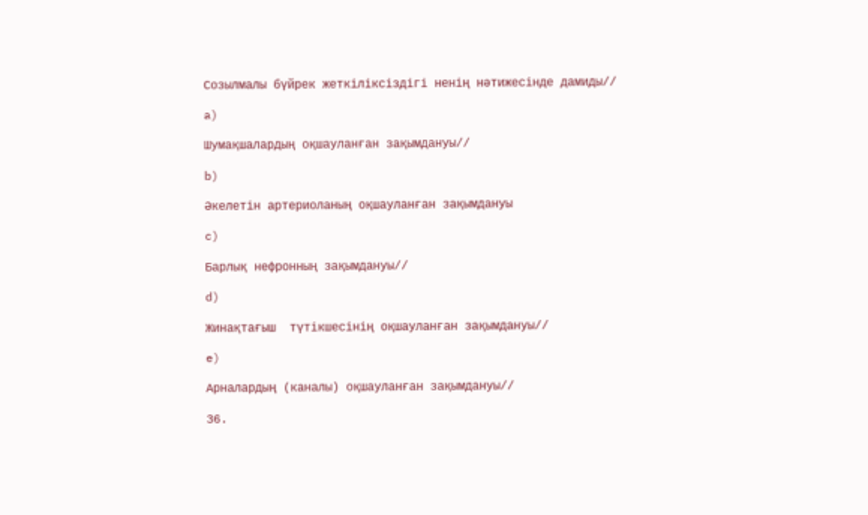Созылмалы бүйрек жеткіліксіздігі ненің нәтижесінде дамиды//

a)

Шумақшалардың оқшауланған зақымдануы//

b)

Әкелетін артериоланың оқшауланған зақымдануы

c)

Барлық нефронның зақымдануы//

d)

Жинақтағыш  түтікшесінің оқшауланған зақымдануы//

e)

Арналардың (каналы) оқшауланған зақымдануы//

36.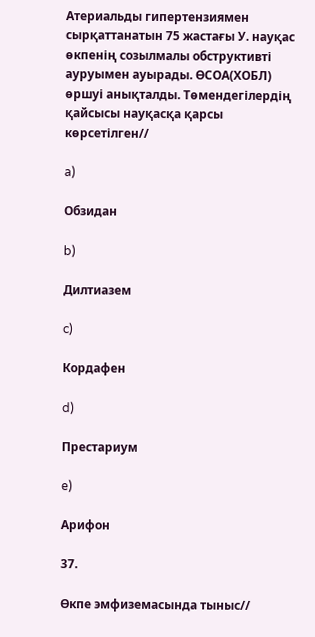Атериальды гипертензиямен сырқаттанатын 75 жастағы У. науқас өкпенің созылмалы обструктивті ауруымен ауырады. ӨСОА(ХОБЛ) өршуі анықталды. Төмендегілердің қайсысы науқасқа қарсы көрсетілген//

a)

Обзидан

b)

Дилтиазем

c)

Кордафен

d)

Престариум

e)

Арифон

37.

Өкпе эмфиземасында тыныс//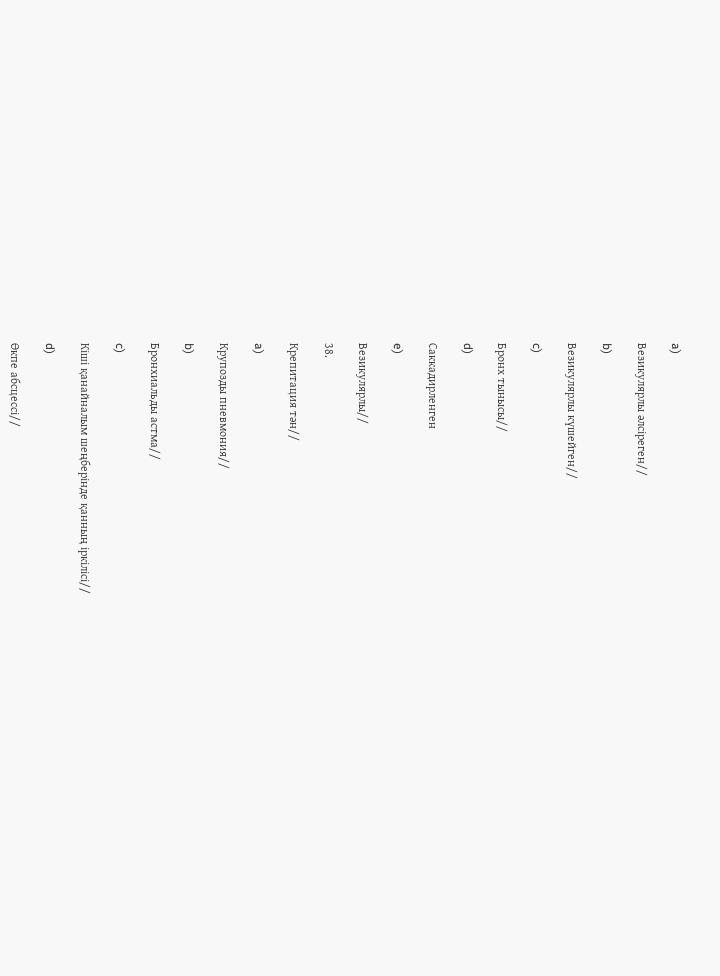a)

Везикулярлы әлсіреген//

b)

Везикулярлы күшейген//

c)

Бронх тынысы//

d)

Саккадирленген

e)

Везикулярлы//

38.

Крепитация тән//

a)

Крупозды пневмония//

b)

Бронхиальды астма//

c)

Кіші қанайналым шеңберінде қанның іркілісі//

d)

Өкпе абсцессі//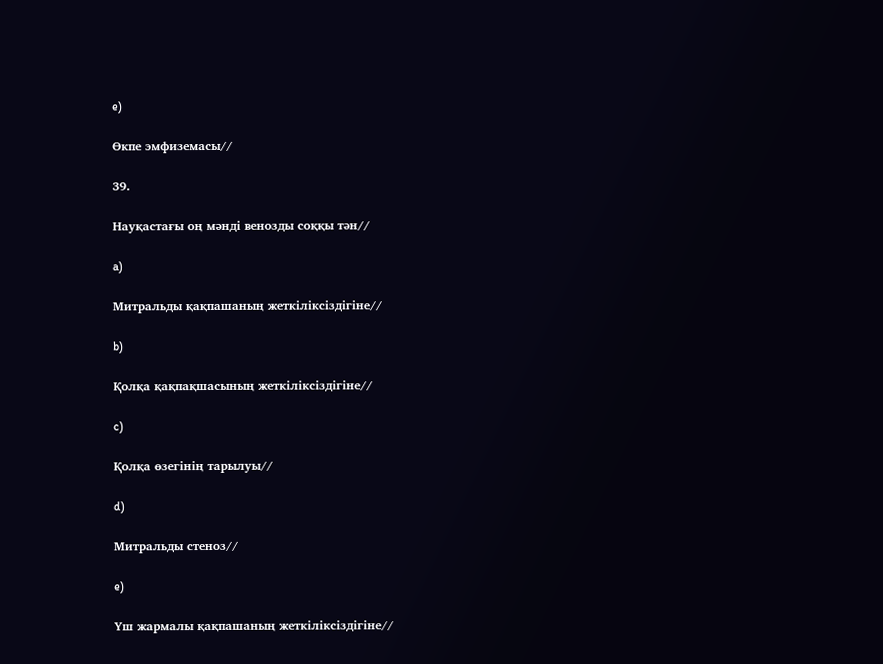e)

Өкпе эмфиземасы//

39.

Науқастағы оң мәнді венозды соққы тән//

a)

Митральды қақпашаның жеткіліксіздігіне//

b)

Қолқа қақпақшасының жеткіліксіздігіне//

c)

Қолқа өзегінің тарылуы//

d)

Митральды стеноз//

e)

Үш жармалы қақпашаның жеткіліксіздігіне//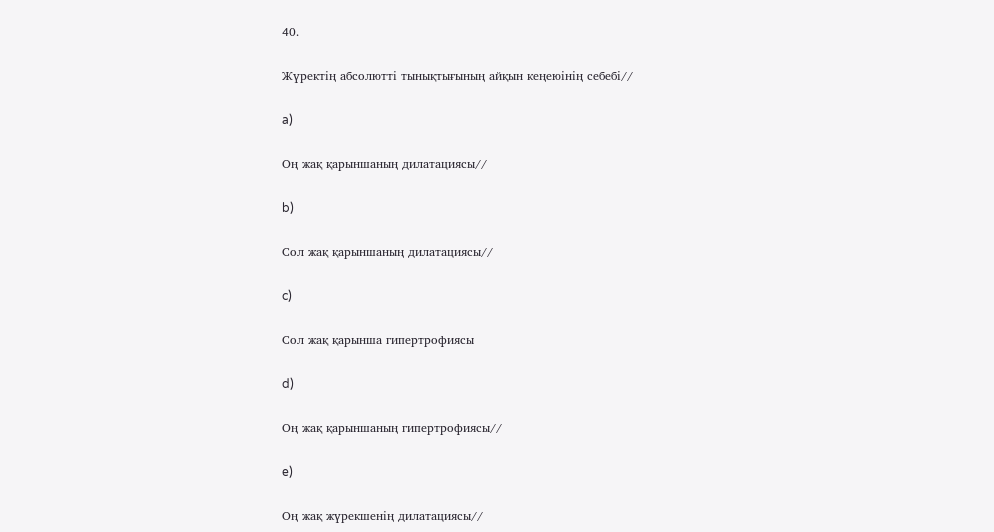40.

Жүректің абсолютті тынықтығының айқын кеңеюінің себебі//

a)

Оң жақ қарыншаның дилатациясы//

b)

Сол жақ қарыншаның дилатациясы//

c)

Сол жақ қарынша гипертрофиясы

d)

Оң жақ қарыншаның гипертрофиясы//

e)

Оң жақ жүрекшенің дилатациясы//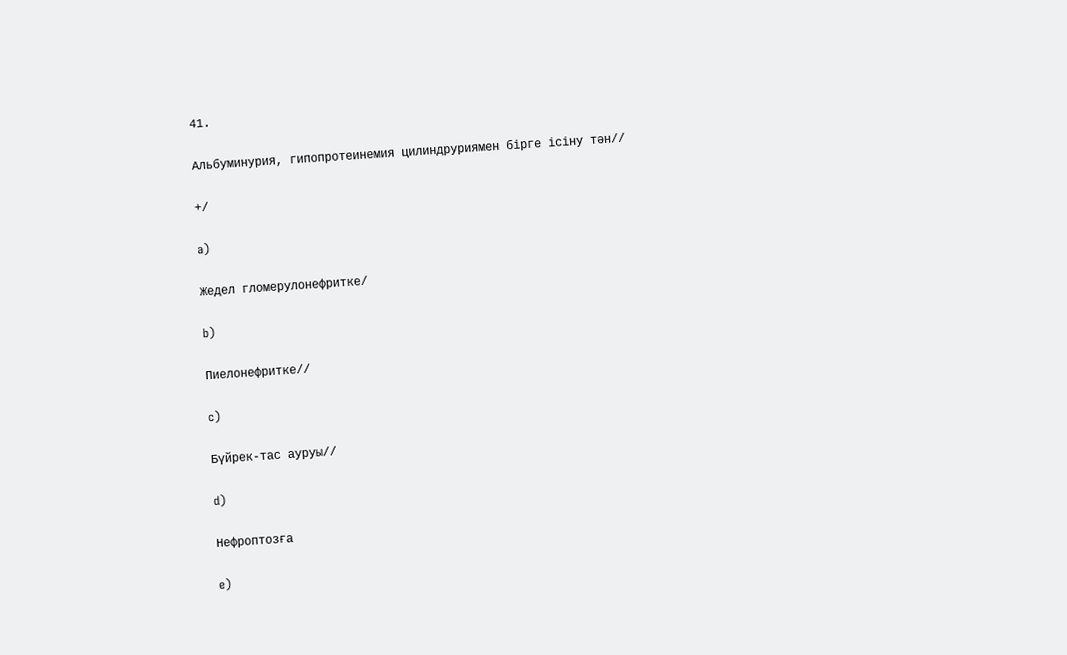41.

Альбуминурия, гипопротеинемия цилиндруриямен бірге ісіну тән//

+/

a)

Жедел гломерулонефритке/

b)

Пиелонефритке//

c)

Бүйрек-тас ауруы//

d)

Нефроптозға

e)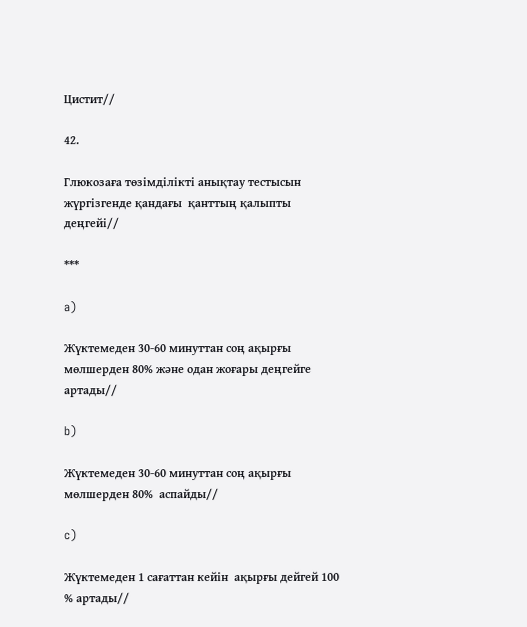Цистит//

42.

Глюкозаға төзімділікті анықтау тестысын жүргізгенде қандағы  қанттың қалыпты деңгейі//

***

a)

Жүктемеден 30-60 минуттан соң ақырғы мөлшерден 80% және одан жоғары деңгейге артады//

b)

Жүктемеден 30-60 минуттан соң ақырғы мөлшерден 80%  аспайды//

c)

Жүктемеден 1 сағаттан кейін  ақырғы дейгей 100 % артады//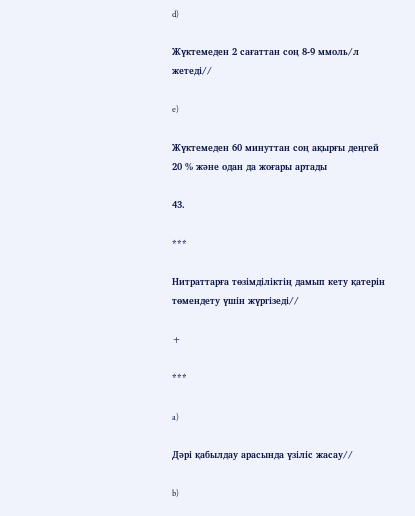d)

Жүктемеден 2 сағаттан соң 8-9 ммоль/л жетеді//

e)

Жүктемеден 60 минуттан соң ақырғы деңгей 20 % және одан да жоғары артады

43.

***

Нитраттарға төзімділіктің дамып кету қатерін төмендету үшін жүргізеді//

+

***

a)

Дәрі қабылдау арасында үзіліс жасау//

b)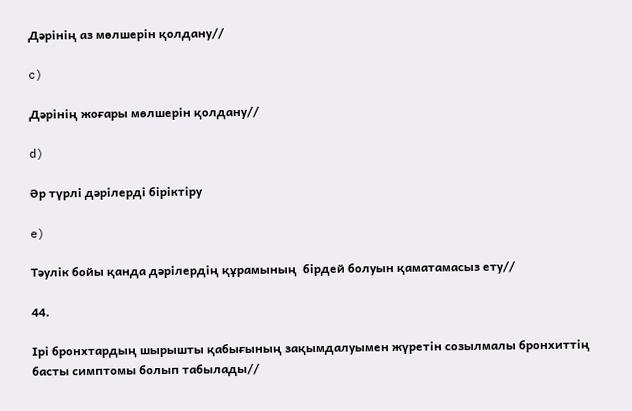Дәрінің аз мөлшерін қолдану//

c)

Дәрінің жоғары мөлшерін қолдану//

d)

Әр түрлі дәрілерді біріктіру

e)

Тәулік бойы қанда дәрілердің құрамының  бірдей болуын қаматамасыз ету//

44.

Ірі бронхтардың шырышты қабығының зақымдалуымен жүретін созылмалы бронхиттің басты симптомы болып табылады//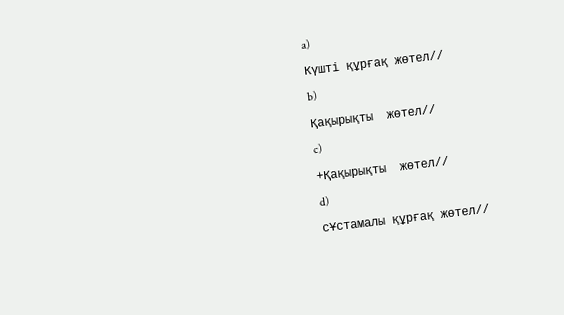a)

Күшті құрғақ жөтел//

b)

Қақырықты  жөтел//

c)

+Қақырықты  жөтел//

d)

сҰстамалы құрғақ жөтел//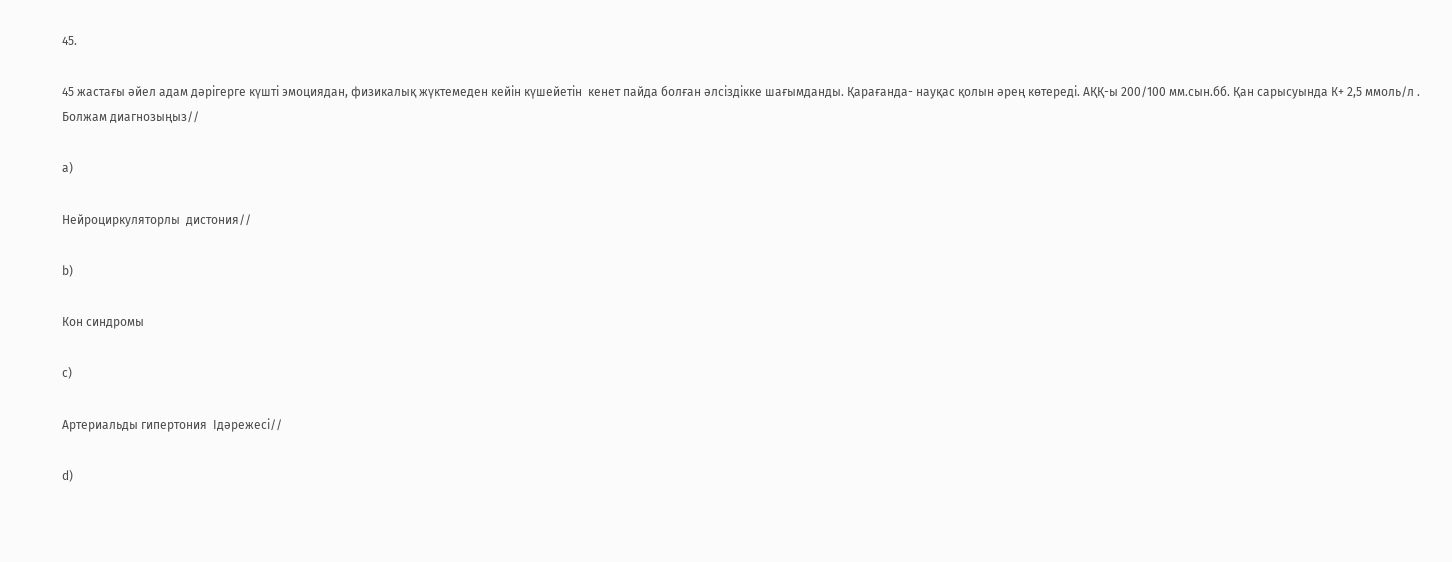45.

45 жастағы әйел адам дәрігерге күшті эмоциядан, физикалық жүктемеден кейін күшейетін  кенет пайда болған әлсіздікке шағымданды. Қарағанда- науқас қолын әрең көтереді. АҚҚ-ы 200/100 мм.сын.бб. Қан сарысуында К+ 2,5 ммоль/л . Болжам диагнозыңыз//

a)

Нейроциркуляторлы  дистония//

b)

Кон синдромы

c)

Артериальды гипертония  Iдәрежесі//

d)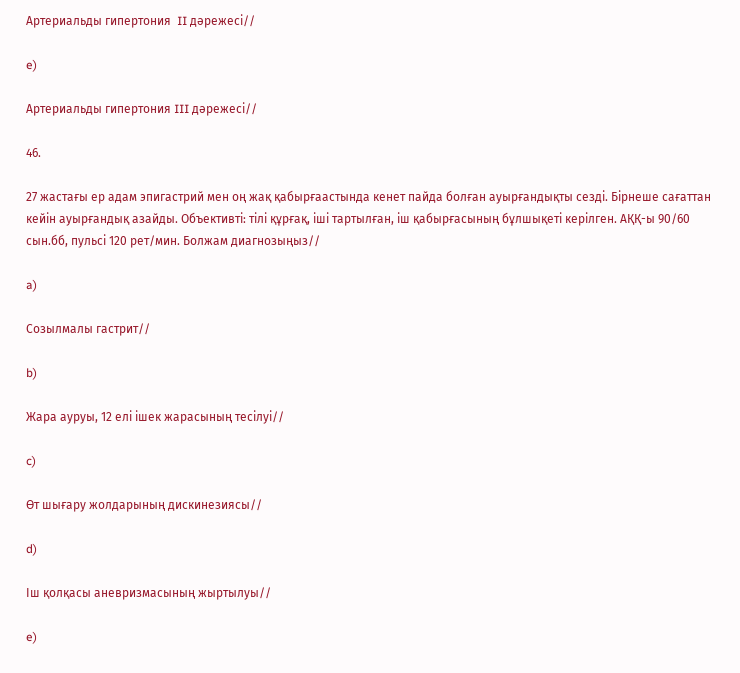Артериальды гипертония  II дәрежесі//

e)

Артериальды гипертония III дәрежесі//

46.

27 жастағы ер адам эпигастрий мен оң жақ қабырғаастында кенет пайда болған ауырғандықты сезді. Бірнеше сағаттан кейін ауырғандық азайды. Объективті: тілі құрғақ, іші тартылған, іш қабырғасының бұлшықеті керілген. АҚҚ-ы 90/60 сын.бб, пульсі 120 рет/мин. Болжам диагнозыңыз//

a)

Созылмалы гастрит//

b)

Жара ауруы, 12 елі ішек жарасының тесілуі//

c)

Өт шығару жолдарының дискинезиясы//

d)

Іш қолқасы аневризмасының жыртылуы//

e)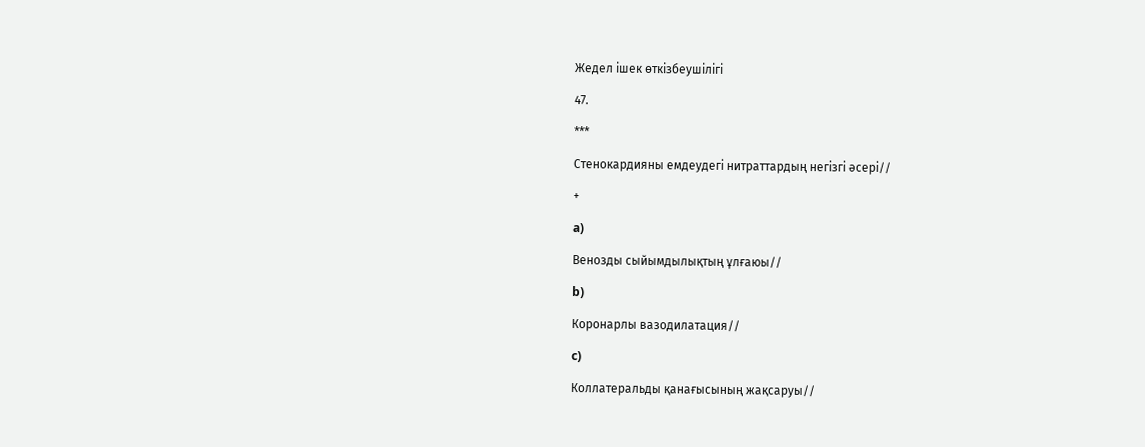Жедел ішек өткізбеушілігі

47.

***

Стенокардияны емдеудегі нитраттардың негізгі әсері//

+

a)

Венозды сыйымдылықтың ұлғаюы//

b)

Коронарлы вазодилатация//

c)

Коллатеральды қанағысының жақсаруы//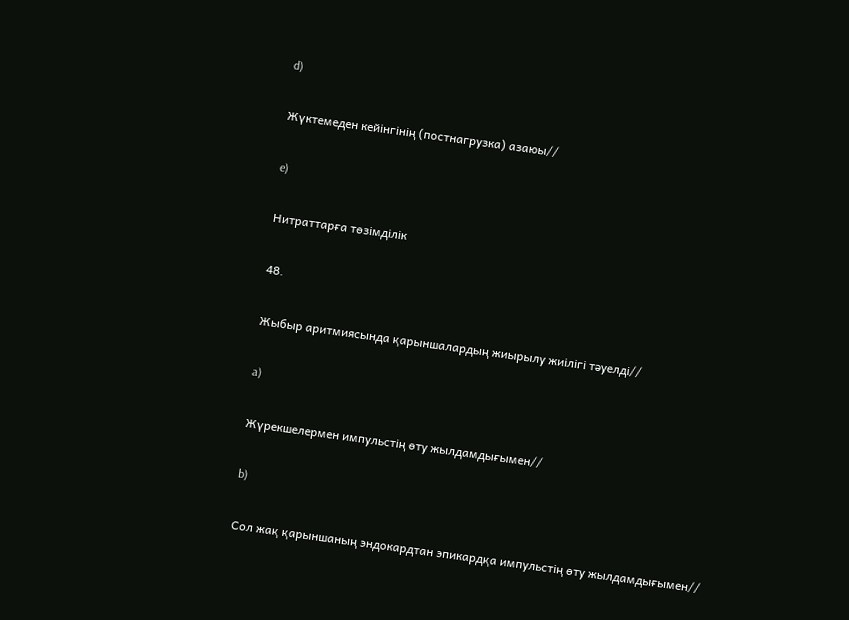d)

Жүктемеден кейінгінің (постнагрузка) азаюы//

e)

Нитраттарға төзімділік

48.

Жыбыр аритмиясында қарыншалардың жиырылу жиілігі тәуелді//

a)

Жүрекшелермен импульстің өту жылдамдығымен//

b)

Сол жақ қарыншаның эндокардтан эпикардқа импульстің өту жылдамдығымен//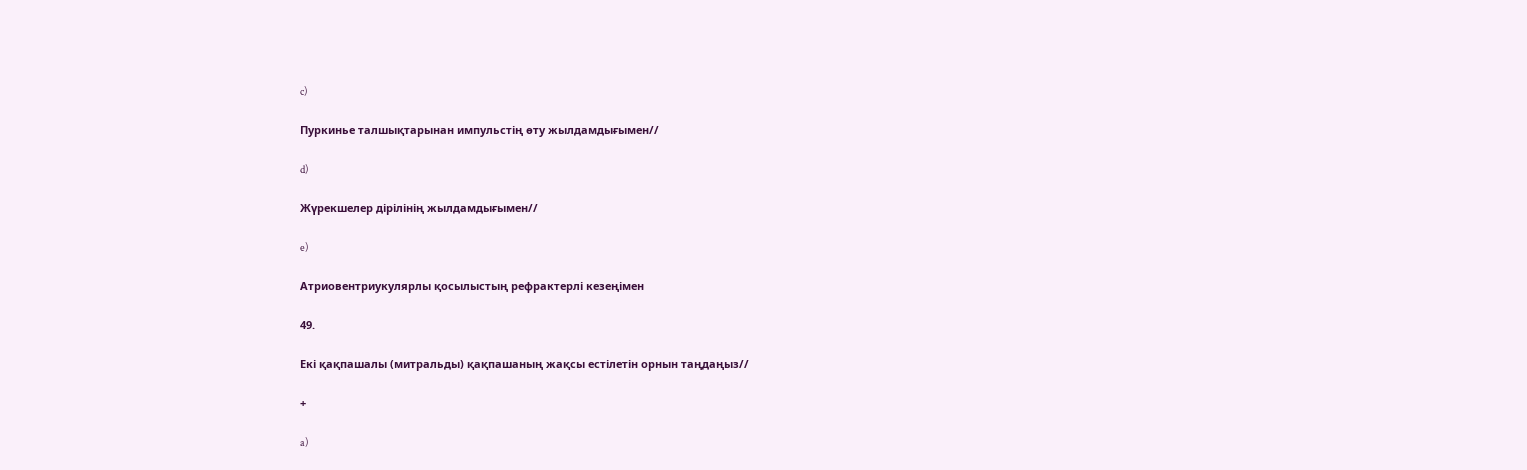c)

Пуркинье талшықтарынан импульстің өту жылдамдығымен//

d)

Жүрекшелер дірілінің жылдамдығымен//

e)

Атриовентриукулярлы қосылыстың рефрактерлі кезеңімен

49.

Екі қақпашалы (митральды) қақпашаның жақсы естілетін орнын таңдаңыз//

+

a)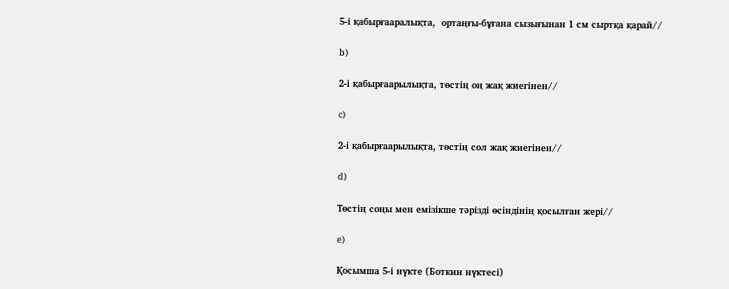5-і қабырғааралықта,  ортаңғы-бұғана сызығынан 1 см сыртқа қарай//

b)

2-і қабырғаарылықта, төстің оң жақ жиегінен//

c)

2-і қабырғаарылықта, төстің сол жақ жиегінен//

d)

Төстің соңы мен емізікше тәрізді өсіндінің қосылған жері//

e)

Қосымша 5-і нүкте (Боткин нүктесі)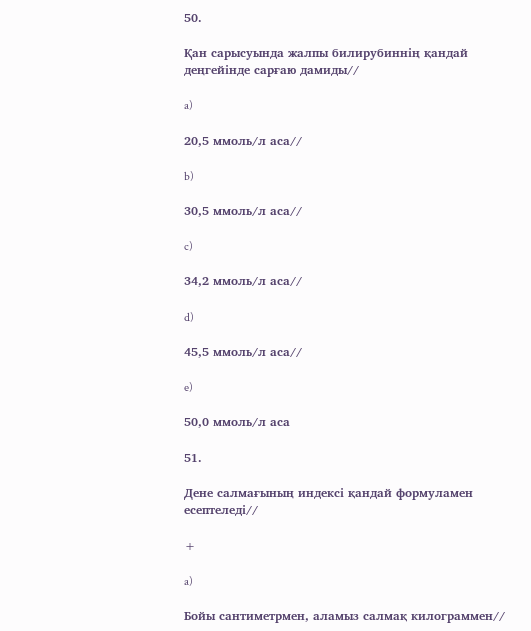50.

Қан сарысуында жалпы билирубиннің қандай деңгейінде сарғаю дамиды//

a)

20,5 ммоль/л аса//

b)

30,5 ммоль/л аса//

c)

34,2 ммоль/л аса//

d)

45,5 ммоль/л аса//

e)

50,0 ммоль/л аса

51.

Дене салмағының индексі қандай формуламен есептеледі//

+

a)

Бойы сантиметрмен, аламыз салмақ килограммен//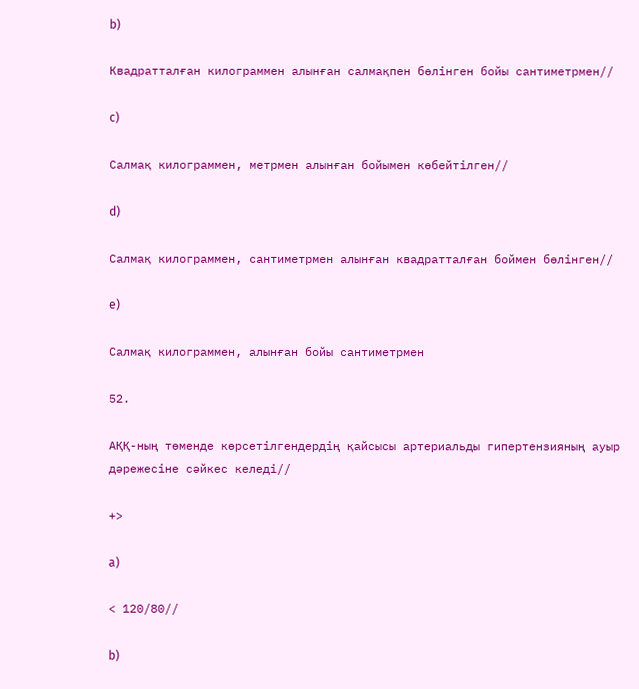b)

Квадратталған килограммен алынған салмақпен бөлінген бойы сантиметрмен//

c)

Салмақ килограммен, метрмен алынған бойымен көбейтілген//

d)

Салмақ килограммен, сантиметрмен алынған квадратталған боймен бөлінген//

e)

Салмақ килограммен, алынған бойы сантиметрмен

52.

АҚҚ-ның төменде көрсетілгендердің қайсысы артериальды гипертензияның ауыр дәрежесіне сәйкес келеді//

+>

a)

< 120/80//

b)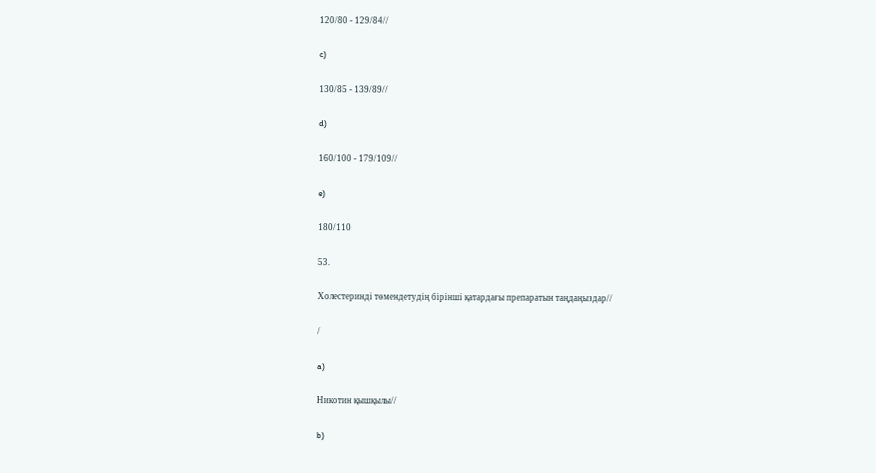120/80 - 129/84//

c)

130/85 - 139/89//

d)

160/100 - 179/109//

e)

180/110

53.

Холестеринді төмендетудің бірінші қатардағы препаратын таңдаңыздар//

/

a)

Никотин қышқылы//

b)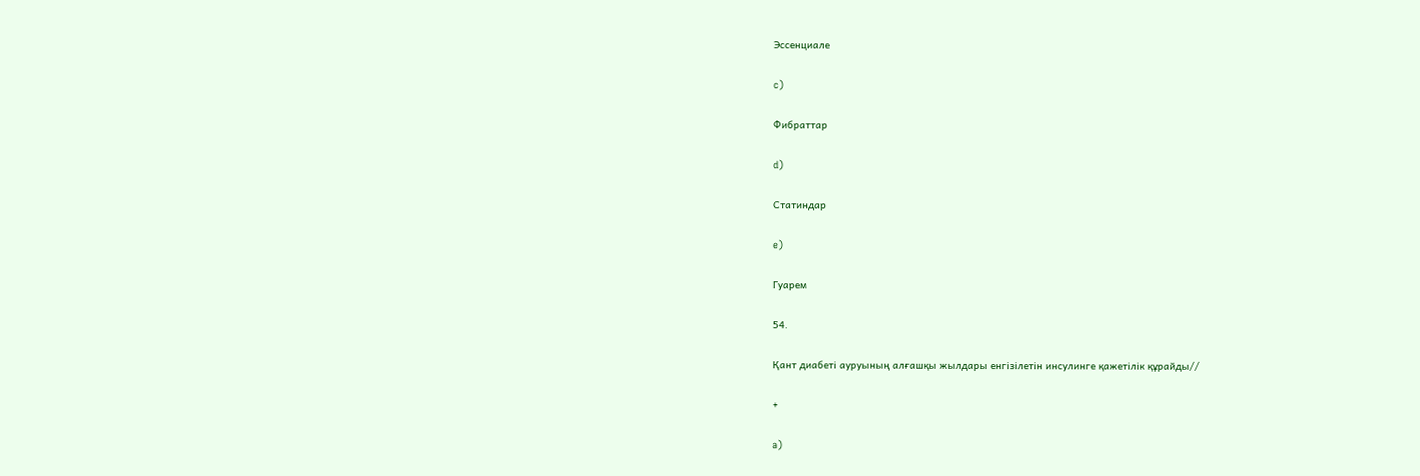Эссенциале

c)

Фибраттар

d)

Статиндар

e)

Гуарем

54.

Қант диабеті ауруының алғашқы жылдары енгізілетін инсулинге қажетілік құрайды//

+

a)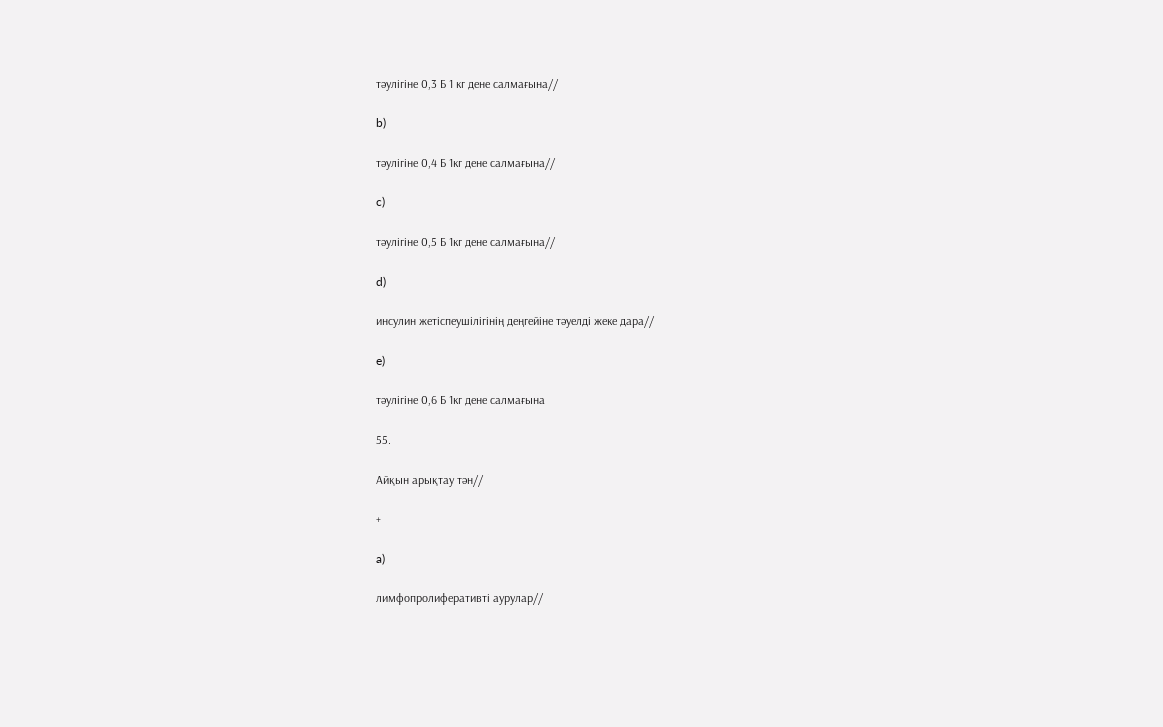тәулігіне 0,3 Б 1 кг дене салмағына//

b)

тәулігіне 0,4 Б 1кг дене салмағына//

c)

тәулігіне 0,5 Б 1кг дене салмағына//

d)

инсулин жетіспеушілігінің деңгейіне тәуелді жеке дара//

e)

тәулігіне 0,6 Б 1кг дене салмағына

55.

Айқын арықтау тән//

+

a)

лимфопролиферативті аурулар//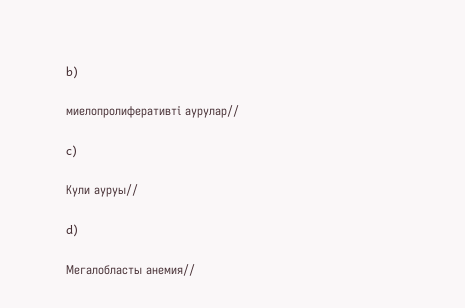b)

миелопролиферативті аурулар//

c)

Кули ауруы//

d)

Мегалобласты анемия//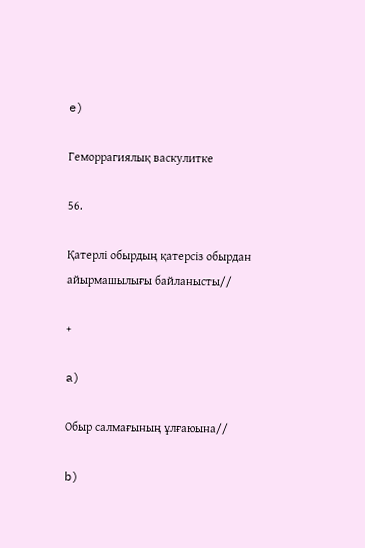e)

Геморрагиялық васкулитке

56.

Қатерлі обырдың қатерсіз обырдан айырмашылығы байланысты//

+

a)

Обыр салмағының ұлғаюына//

b)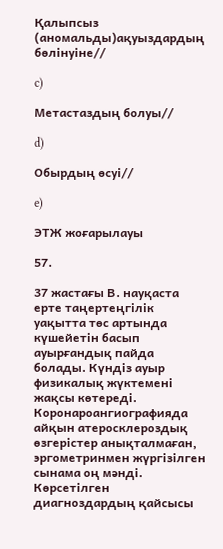Қалыпсыз  (аномальды)ақуыздардың бөлінуіне//

c)

Метастаздың болуы//

d)

Обырдың өсуі//

e)

ЭТЖ жоғарылауы

57.

37 жастағы В. науқаста  ерте таңертеңгілік уақытта төс артында күшейетін басып ауырғандық пайда болады. Күндіз ауыр физикалық жүктемені жақсы көтереді. Коронароангиографияда айқын атеросклероздық өзгерістер анықталмаған, эргометринмен жүргізілген сынама оң мәнді. Көрсетілген диагноздардың қайсысы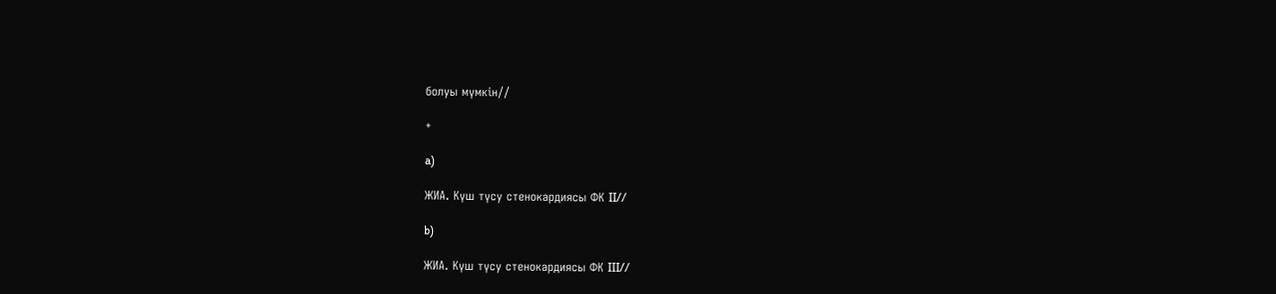болуы мүмкін//

+

a)

ЖИА. Күш түсу стенокардиясы ФК II//

b)

ЖИА. Күш түсу стенокардиясы ФК III//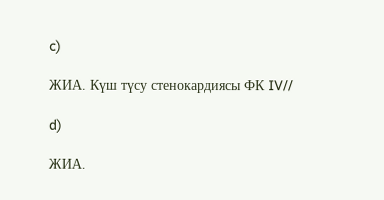c)

ЖИА. Күш түсу стенокардиясы ФК IV//

d)

ЖИА.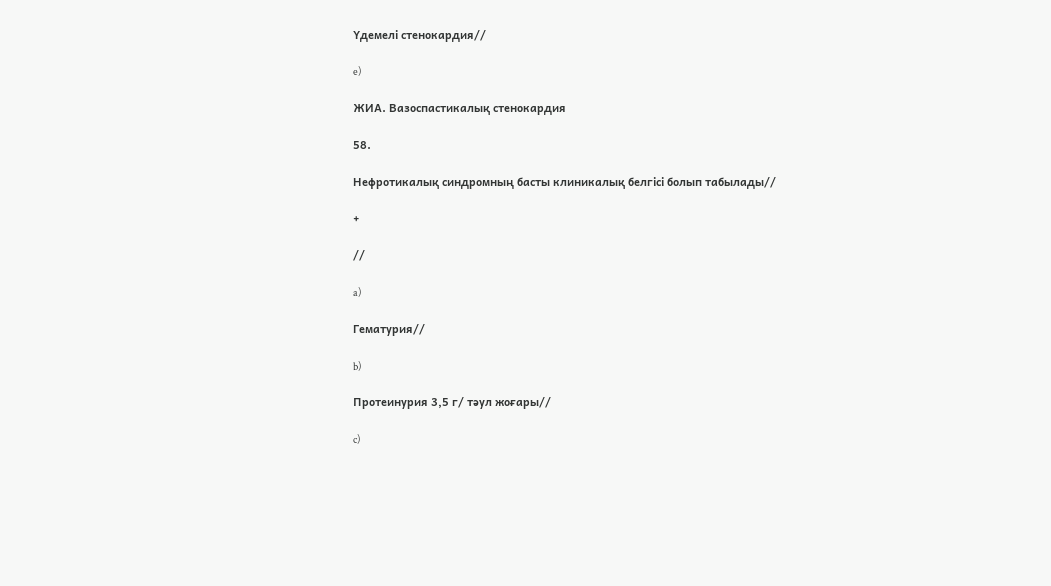Үдемелі стенокардия//

e)

ЖИА. Вазоспастикалық стенокардия

58.

Нефротикалық синдромның басты клиникалық белгісі болып табылады//

+

//

a)

Гематурия//

b)

Протеинурия 3,5 г/ тәул жоғары//

c)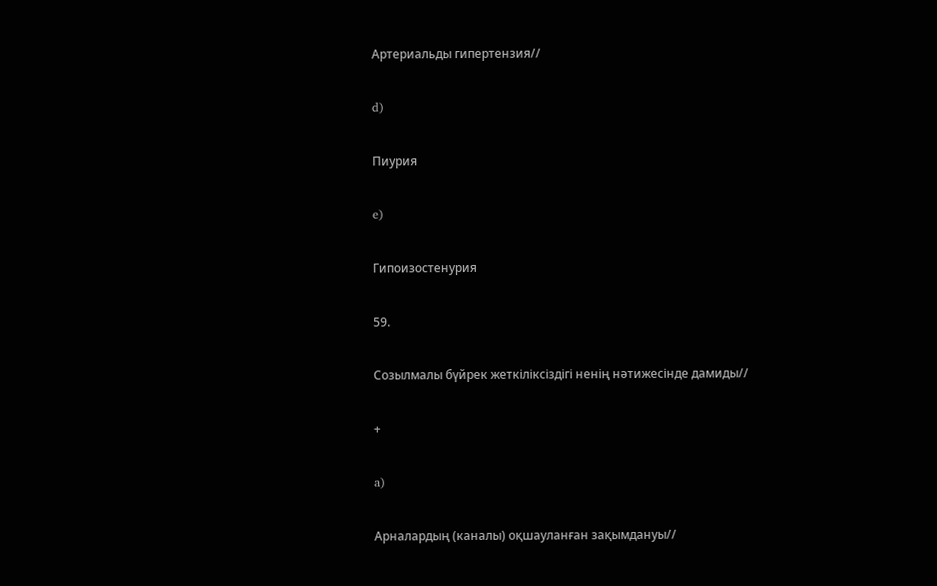Артериальды гипертензия//

d)

Пиурия

e)

Гипоизостенурия

59.

Созылмалы бүйрек жеткіліксіздігі ненің нәтижесінде дамиды//

+

a)

Арналардың (каналы) оқшауланған зақымдануы//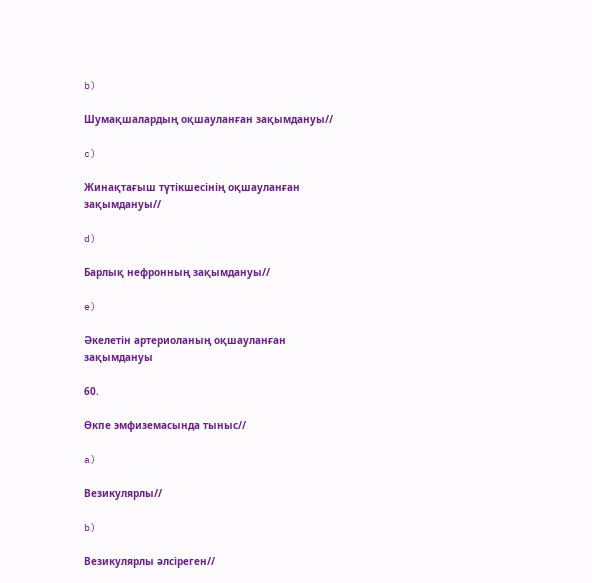b)

Шумақшалардың оқшауланған зақымдануы//

c)

Жинақтағыш түтікшесінің оқшауланған зақымдануы//

d)

Барлық нефронның зақымдануы//

e)

Әкелетін артериоланың оқшауланған зақымдануы

60.

Өкпе эмфиземасында тыныс//

a)

Везикулярлы//

b)

Везикулярлы әлсіреген//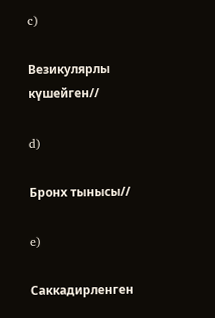c)

Везикулярлы күшейген//

d)

Бронх тынысы//

e)

Саккадирленген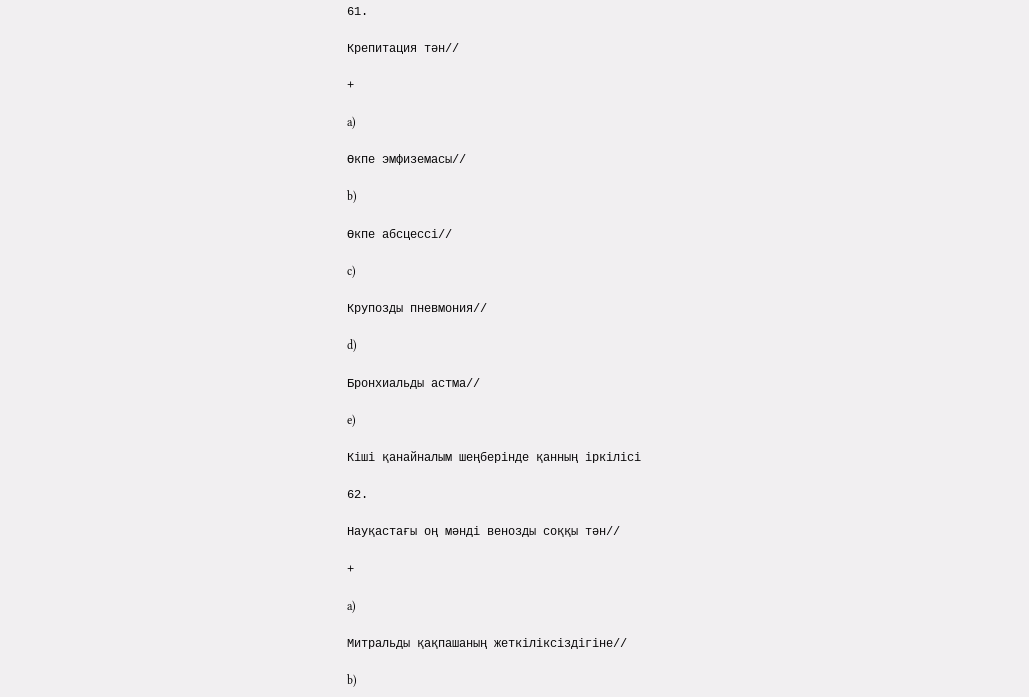61.

Крепитация тән//

+

a)

Өкпе эмфиземасы//

b)

Өкпе абсцессі//

c)

Крупозды пневмония//

d)

Бронхиальды астма//

e)

Кіші қанайналым шеңберінде қанның іркілісі

62.

Науқастағы оң мәнді венозды соққы тән//

+

a)

Митральды қақпашаның жеткіліксіздігіне//

b)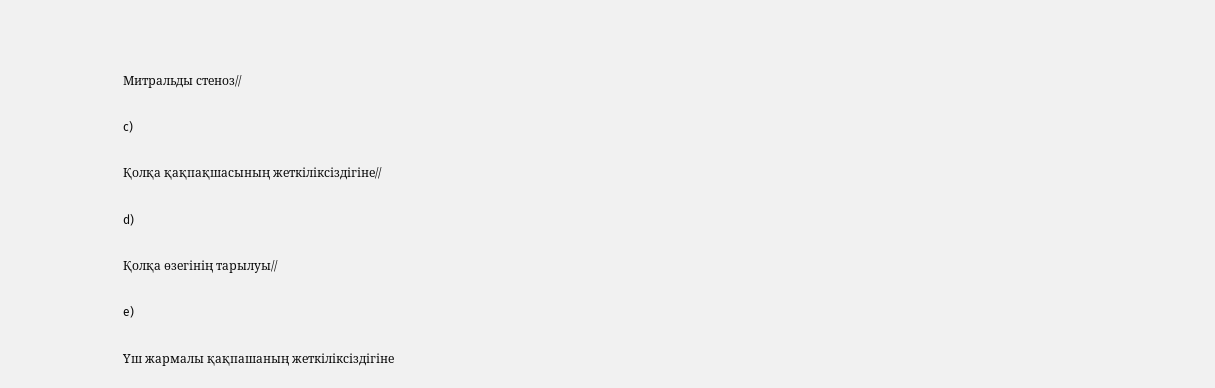Митральды стеноз//

c)

Қолқа қақпақшасының жеткіліксіздігіне//

d)

Қолқа өзегінің тарылуы//

e)

Үш жармалы қақпашаның жеткіліксіздігіне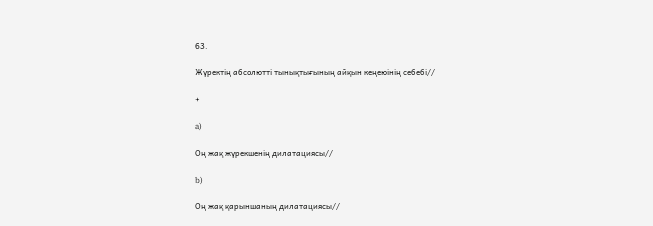63.

Жүректің абсолютті тынықтығының айқын кеңеюінің себебі//

+

a)

Оң жақ жүрекшенің дилатациясы//

b)

Оң жақ қарыншаның дилатациясы//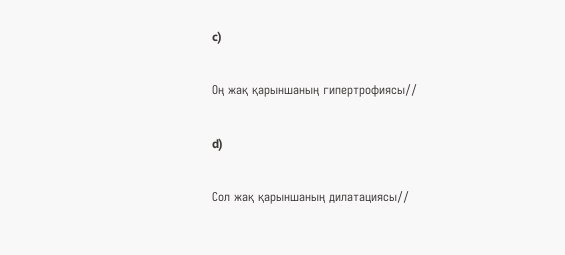c)

Оң жақ қарыншаның гипертрофиясы//

d)

Сол жақ қарыншаның дилатациясы//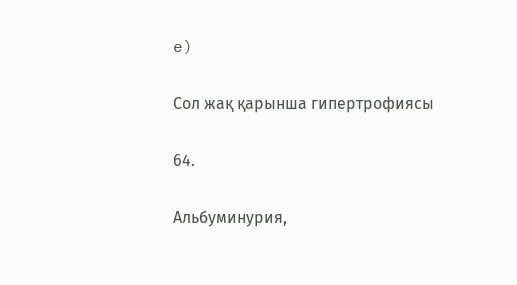e)

Сол жақ қарынша гипертрофиясы

64.

Альбуминурия,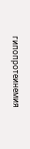гипопротеинемия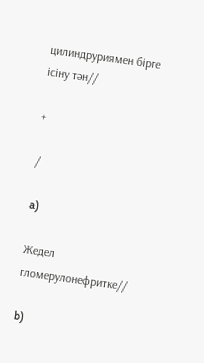цилиндруриямен бірге ісіну тән//

+

/

a)

Жедел гломерулонефритке//

b)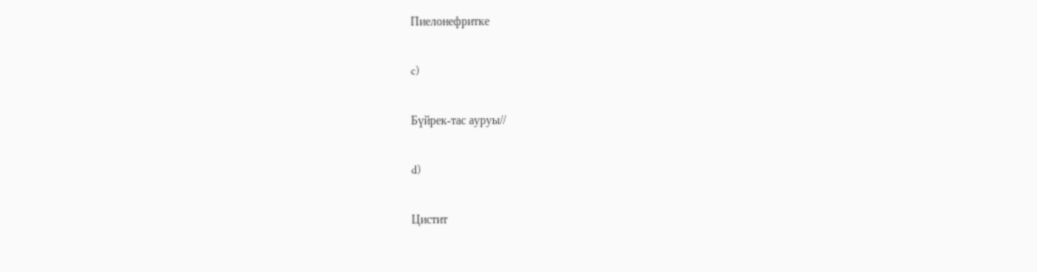Пиелонефритке

c)

Бүйрек-тас ауруы//

d)

Цистит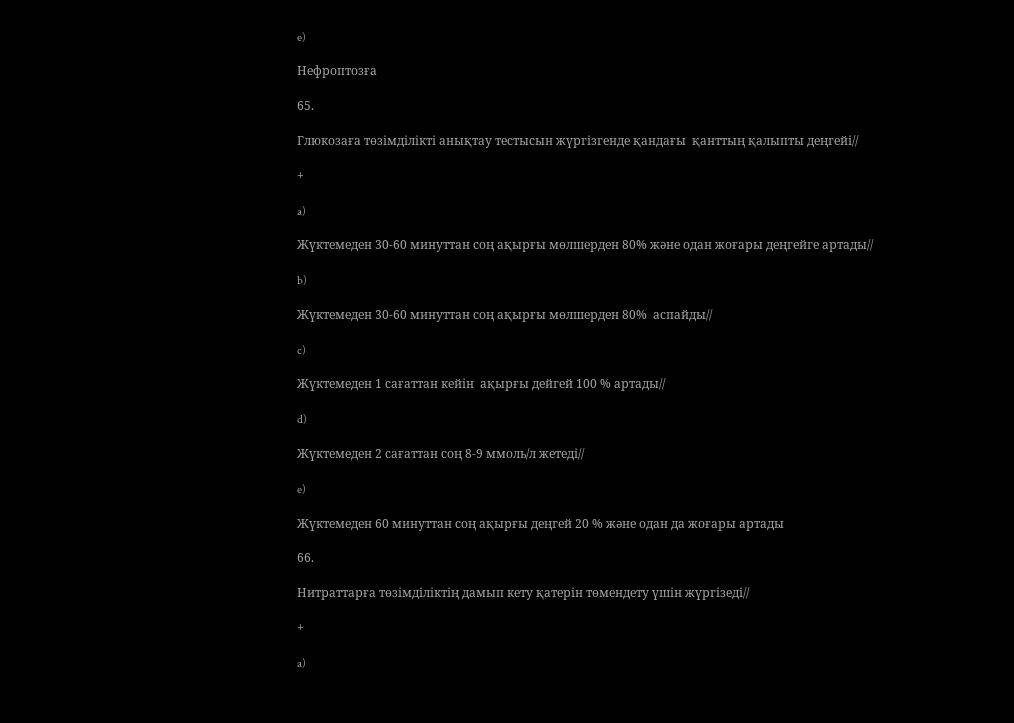e)

Нефроптозға

65.

Глюкозаға төзімділікті анықтау тестысын жүргізгенде қандағы  қанттың қалыпты деңгейі//

+

a)

Жүктемеден 30-60 минуттан соң ақырғы мөлшерден 80% және одан жоғары деңгейге артады//

b)

Жүктемеден 30-60 минуттан соң ақырғы мөлшерден 80%  аспайды//

c)

Жүктемеден 1 сағаттан кейін  ақырғы дейгей 100 % артады//

d)

Жүктемеден 2 сағаттан соң 8-9 ммоль/л жетеді//

e)

Жүктемеден 60 минуттан соң ақырғы деңгей 20 % және одан да жоғары артады

66.

Нитраттарға төзімділіктің дамып кету қатерін төмендету үшін жүргізеді//

+

a)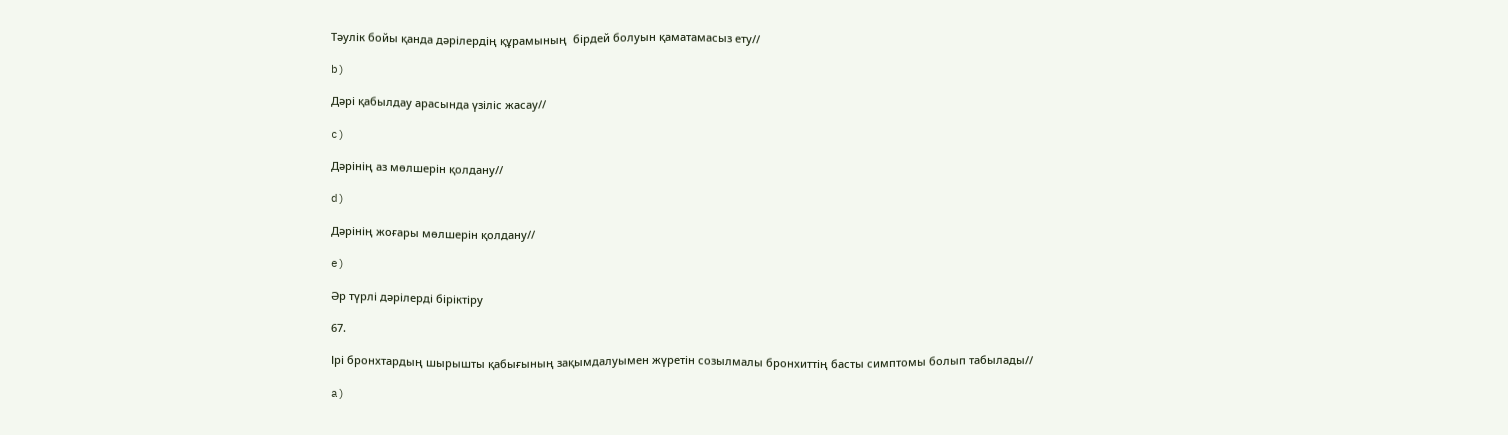Тәулік бойы қанда дәрілердің құрамының  бірдей болуын қаматамасыз ету//

b)

Дәрі қабылдау арасында үзіліс жасау//

c)

Дәрінің аз мөлшерін қолдану//

d)

Дәрінің жоғары мөлшерін қолдану//

e)

Әр түрлі дәрілерді біріктіру

67.

Ірі бронхтардың шырышты қабығының зақымдалуымен жүретін созылмалы бронхиттің басты симптомы болып табылады//

a)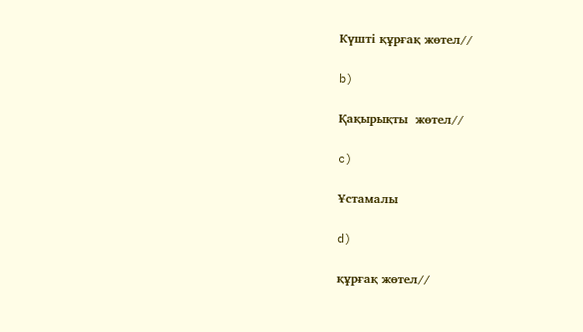Күшті құрғақ жөтел//

b)

Қақырықты  жөтел//

c)

Ұстамалы

d)

құрғақ жөтел//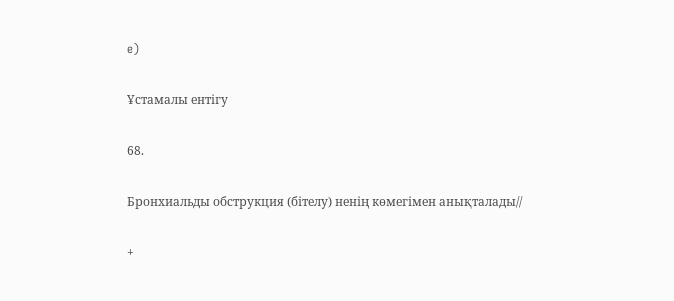e)

Ұстамалы ентігу

68.

Бронхиальды обструкция (бітелу) ненің көмегімен анықталады//

+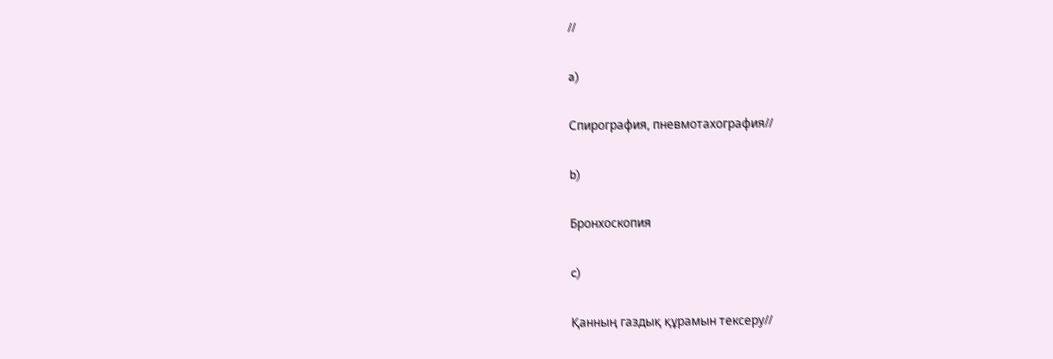//

a)

Спирография, пневмотахография//

b)

Бронхоскопия

c)

Қанның газдық құрамын тексеру//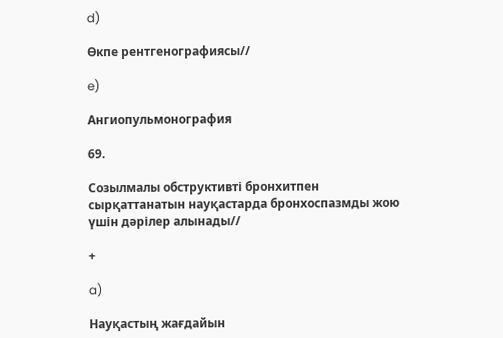d)

Өкпе рентгенографиясы//

e)

Ангиопульмонография

69.

Созылмалы обструктивті бронхитпен сырқаттанатын науқастарда бронхоспазмды жою үшін дәрілер алынады//

+

a)

Науқастың жағдайын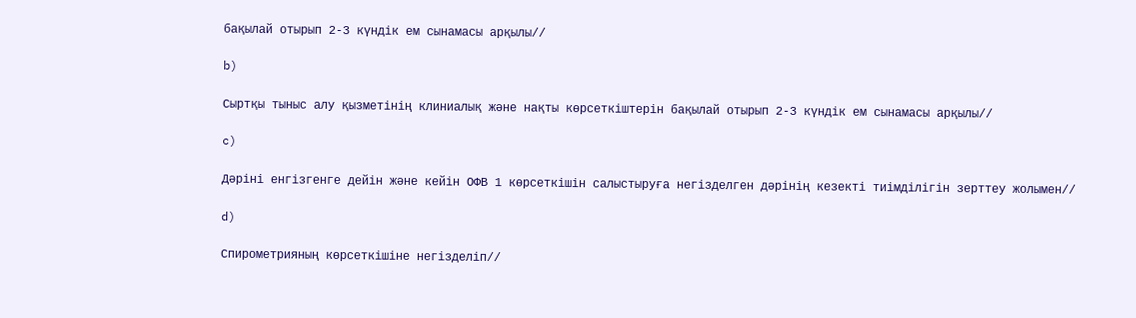бақылай отырып 2-3 күндік ем сынамасы арқылы//

b)

Сыртқы тыныс алу қызметінің клиниалық және нақты көрсеткіштерін бақылай отырып 2-3 күндік ем сынамасы арқылы//

c)

Дәріні енгізгенге дейін және кейін ОФВ 1 көрсеткішін салыстыруға негізделген дәрінің кезекті тиімділігін зерттеу жолымен//

d)

Спирометрияның көрсеткішіне негізделіп//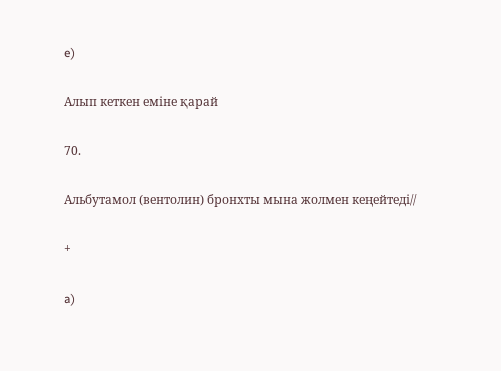e)

Алып кеткен еміне қарай

70.

Альбутамол (вентолин) бронхты мына жолмен кеңейтеді//

+

a)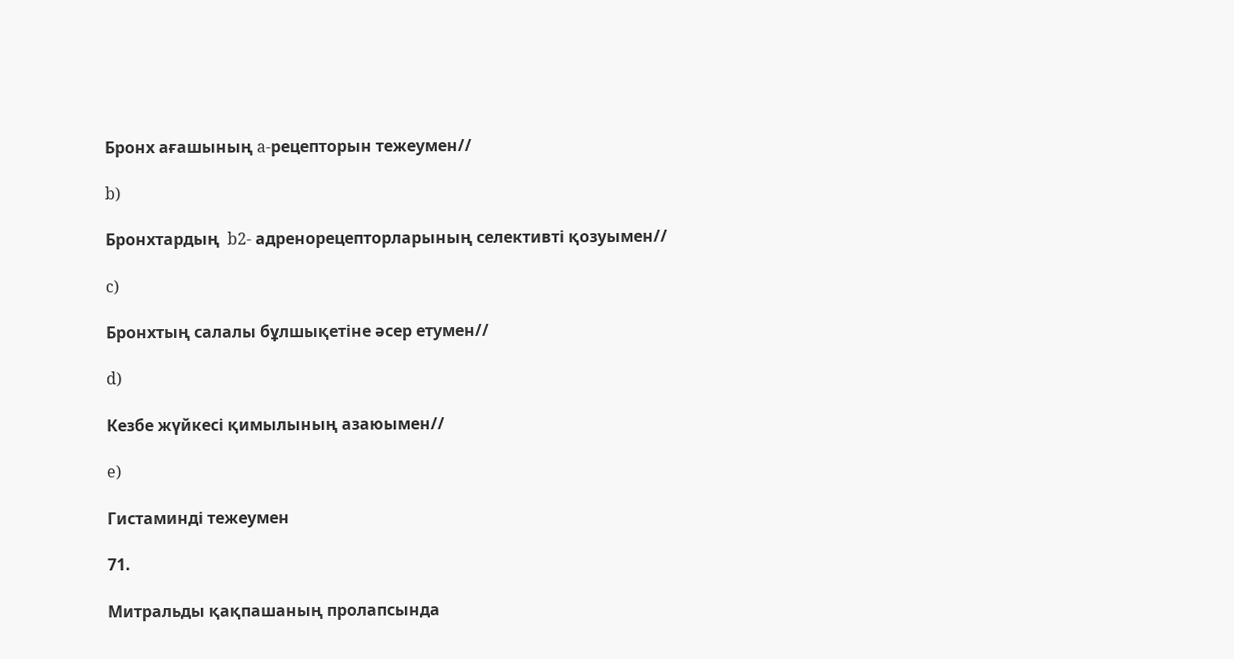Бронх ағашының a-рецепторын тежеумен//

b)

Бронхтардың  b2- адренорецепторларының селективті қозуымен//

c)

Бронхтың салалы бұлшықетіне әсер етумен//

d)

Кезбе жүйкесі қимылының азаюымен//

e)

Гистаминді тежеумен

71.

Митральды қақпашаның пролапсында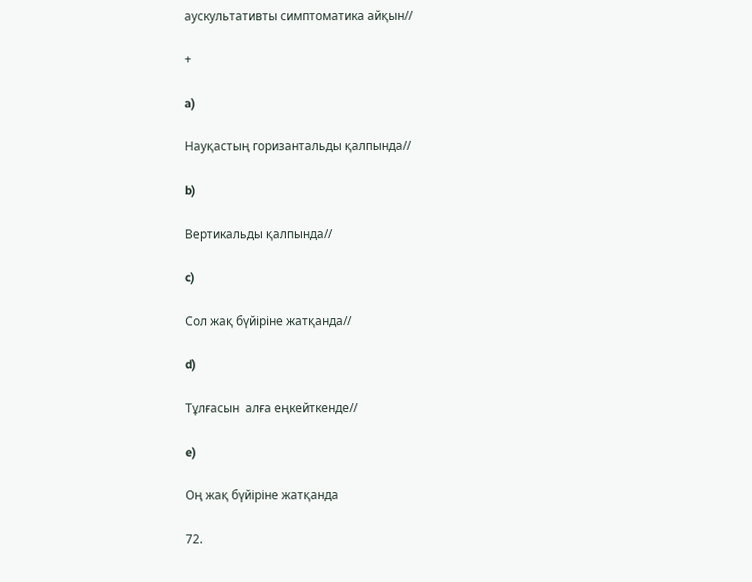аускультативты симптоматика айқын//

+

a)

Науқастың горизантальды қалпында//

b)

Вертикальды қалпында//

c)

Сол жақ бүйіріне жатқанда//

d)

Тұлғасын  алға еңкейткенде//

e)

Оң жақ бүйіріне жатқанда

72.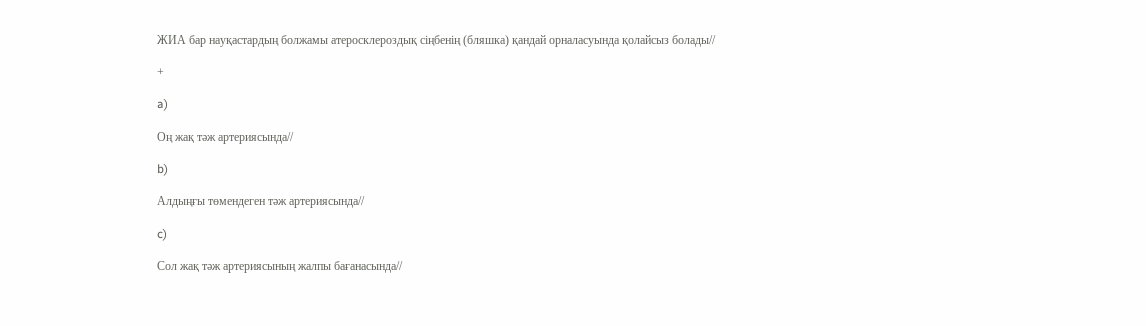ЖИА бар науқастардың болжамы атеросклероздық сіңбенің (бляшка) қандай орналасуында қолайсыз болады//

+

a)

Оң жақ тәж артериясында//

b)

Алдыңғы төмендеген тәж артериясында//

c)

Сол жақ тәж артериясының жалпы бағанасында//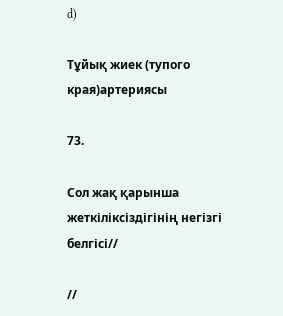d)

Тұйық жиек (тупого края)артериясы

73.

Сол жақ қарынша жеткіліксіздігінің негізгі белгісі//

//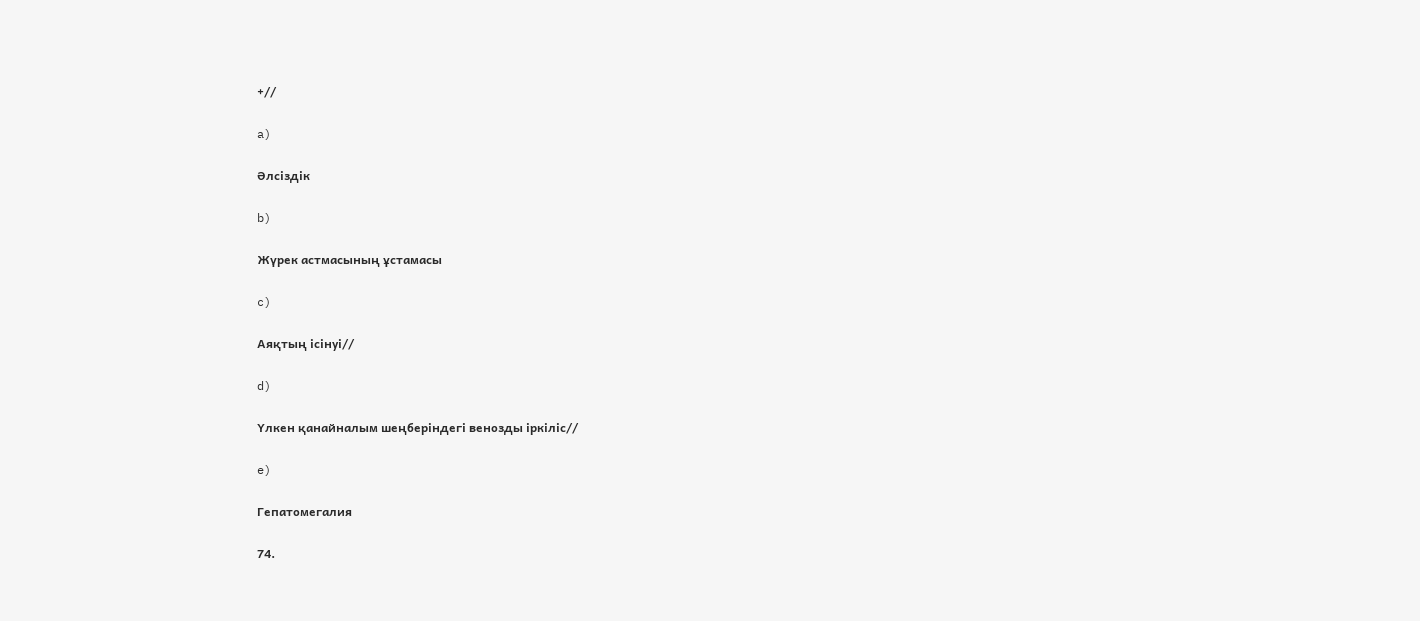+//

a)

Әлсіздік

b)

Жүрек астмасының ұстамасы

c)

Аяқтың ісінуі//

d)

Үлкен қанайналым шеңберіндегі венозды іркіліс//

e)

Гепатомегалия

74.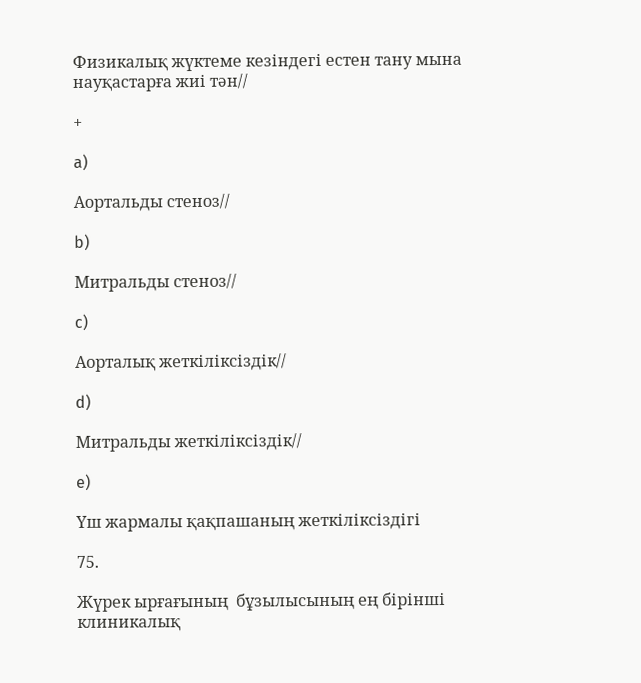Физикалық жүктеме кезіндегі естен тану мына науқастарға жиі тән//

+

a)

Аортальды стеноз//

b)

Митральды стеноз//

c)

Аорталық жеткіліксіздік//

d)

Митральды жеткіліксіздік//

e)

Үш жармалы қақпашаның жеткіліксіздігі

75.

Жүрек ырғағының  бұзылысының ең бірінші клиникалық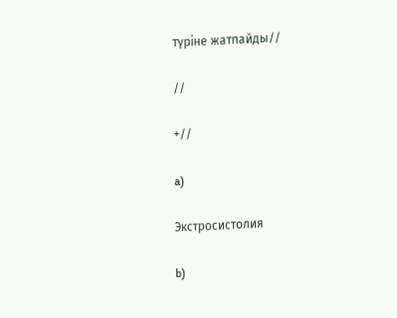түріне жатпайды//

//

+//

a)

Экстросистолия

b)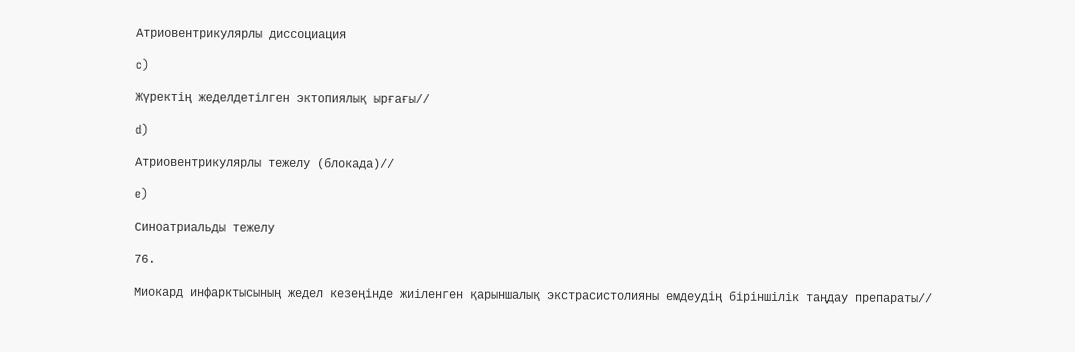Атриовентрикулярлы диссоциация

c)

Жүректің жеделдетілген эктопиялық ырғағы//

d)

Атриовентрикулярлы тежелу (блокада)//

e)

Синоатриальды тежелу

76.

Миокард инфарктысының жедел кезеңінде жиіленген қарыншалық экстрасистолияны емдеудің біріншілік таңдау препараты//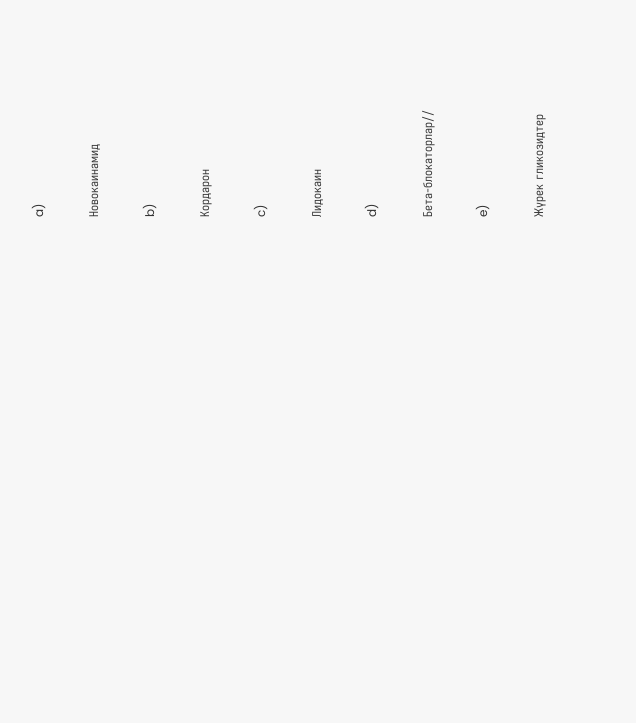a)

Новокаинамид

b)

Кордарон

c)

Лидокаин

d)

Бета-блокаторлар//

e)

Жүрек гликозидтер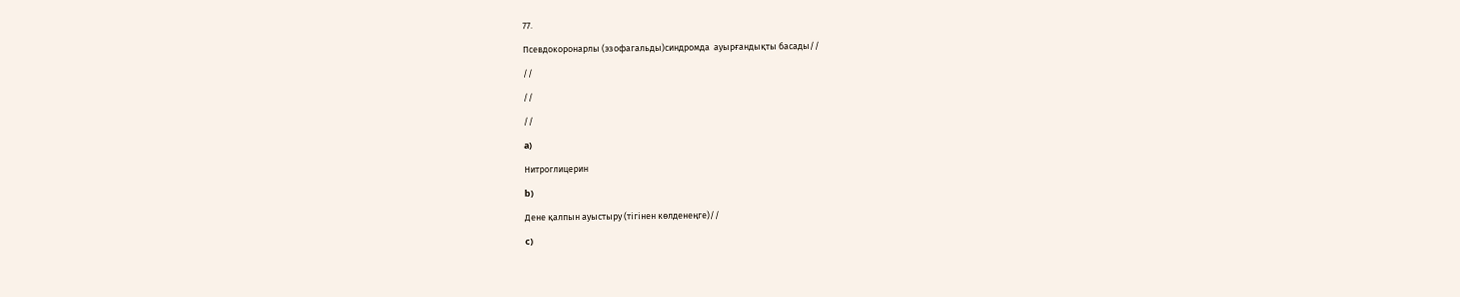77.

Псевдокоронарлы (эзофагальды)синдромда  ауырғандықты басады//

//

//

//

a)

Нитроглицерин

b)

Дене қалпын ауыстыру (тігінен көлденеңге)//

c)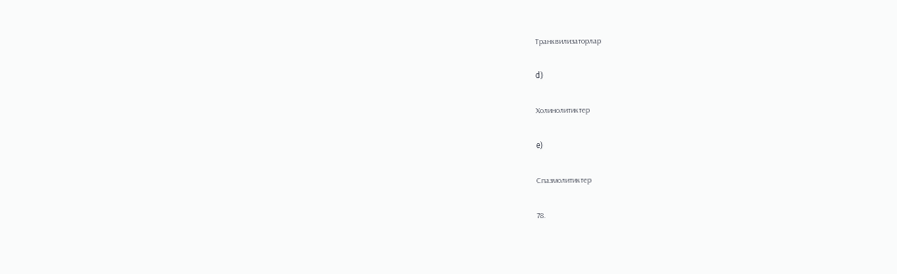Транквилизаторлар

d)

Холинолитиктер

e)

Спазмолитиктер

78.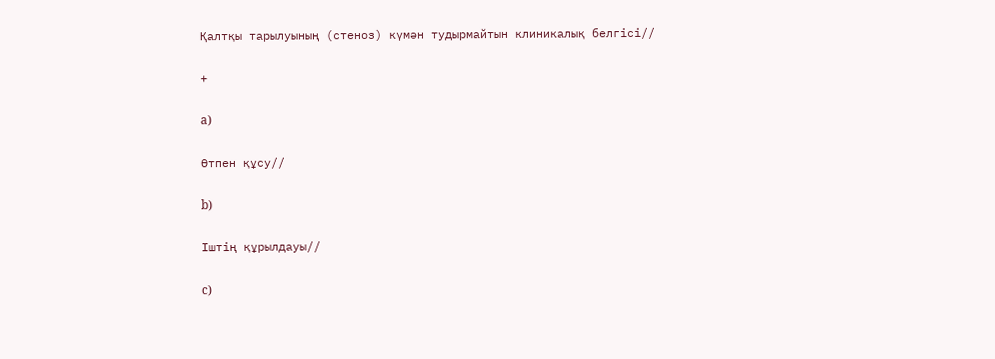Қалтқы тарылуының (стеноз) күмән тудырмайтын клиникалық белгісі//

+

a)

Өтпен құсу//

b)

Іштің құрылдауы//

c)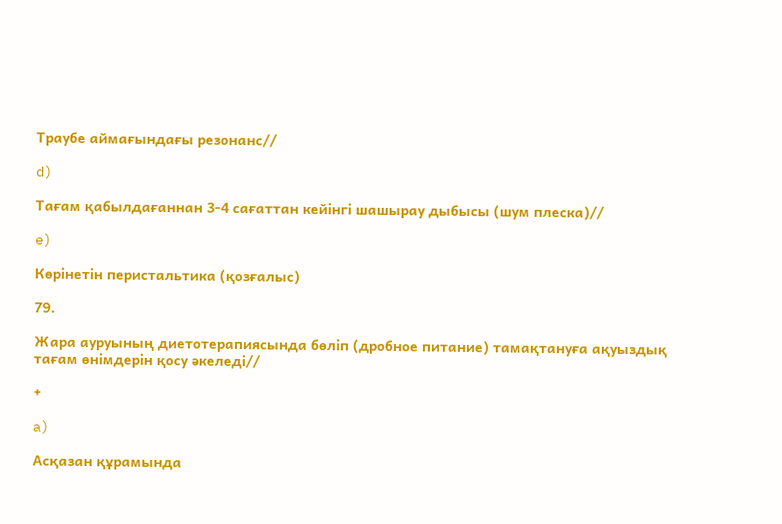Траубе аймағындағы резонанс//

d)

Тағам қабылдағаннан 3-4 сағаттан кейінгі шашырау дыбысы (шум плеска)//

e)

Көрінетін перистальтика (қозғалыс)

79.

Жара ауруының диетотерапиясында бөліп (дробное питание) тамақтануға ақуыздық тағам өнімдерін қосу әкеледі//

+

a)

Асқазан құрамында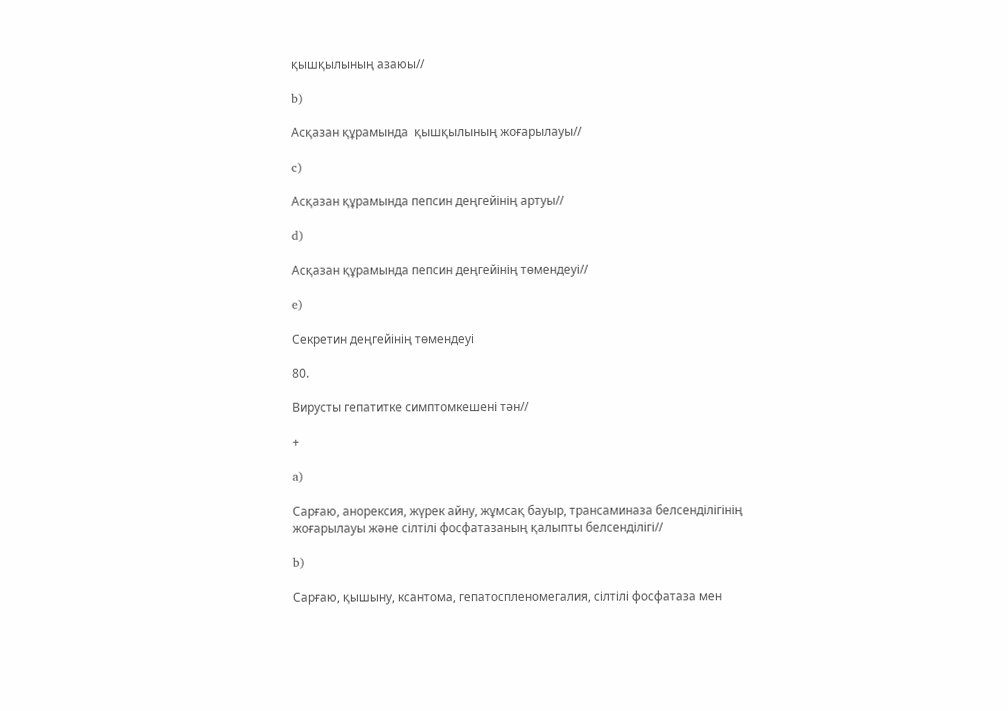қышқылының азаюы//

b)

Асқазан құрамында  қышқылының жоғарылауы//

c)

Асқазан құрамында пепсин деңгейінің артуы//

d)

Асқазан құрамында пепсин деңгейінің төмендеуі//

e)

Секретин деңгейінің төмендеуі

80.

Вирусты гепатитке симптомкешені тән//

+

a)

Сарғаю, анорексия, жүрек айну, жұмсақ бауыр, трансаминаза белсенділігінің жоғарылауы және сілтілі фосфатазаның қалыпты белсенділігі//

b)

Сарғаю, қышыну, ксантома, гепатоспленомегалия, сілтілі фосфатаза мен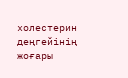холестерин деңгейінің жоғары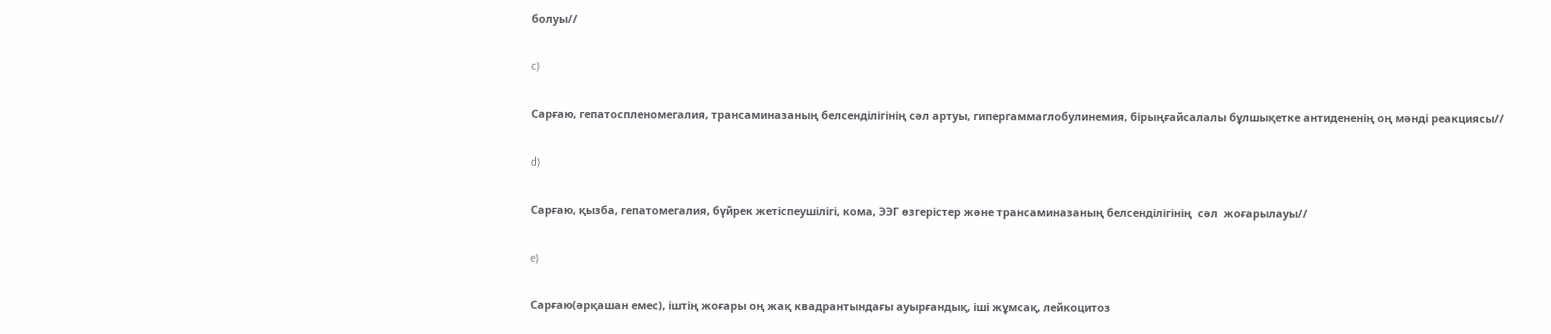болуы//

c)

Сарғаю, гепатоспленомегалия, трансаминазаның белсенділігінің сәл артуы, гипергаммаглобулинемия, бірыңғайсалалы бұлшықетке антидененің оң мәнді реакциясы//

d)

Сарғаю, қызба, гепатомегалия, бүйрек жетіспеушілігі, кома, ЭЭГ өзгерістер және трансаминазаның белсенділігінің  сәл  жоғарылауы//

e)

Сарғаю(әрқашан емес), іштің жоғары оң жақ квадрантындағы ауырғандық, іші жұмсақ, лейкоцитоз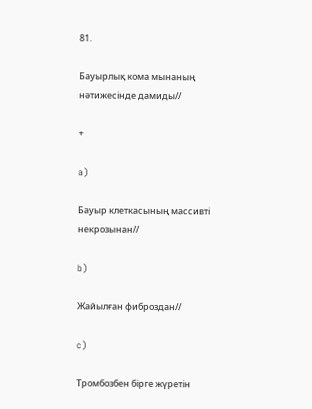81.

Бауырлық кома мынаның нәтижесінде дамиды//

+

a)

Бауыр клеткасының массивті некрозынан//

b)

Жайылған фиброздан//

c)

Тромбозбен бірге жүретін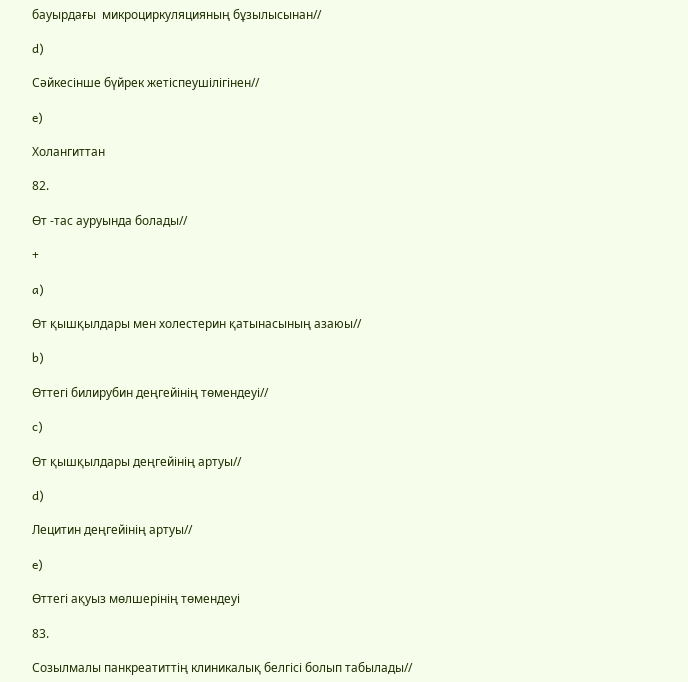бауырдағы  микроциркуляцияның бұзылысынан//

d)

Сәйкесінше бүйрек жетіспеушілігінен//

e)

Холангиттан

82.

Өт -тас ауруында болады//

+

a)

Өт қышқылдары мен холестерин қатынасының азаюы//

b)

Өттегі билирубин деңгейінің төмендеуі//

c)

Өт қышқылдары деңгейінің артуы//

d)

Лецитин деңгейінің артуы//

e)

Өттегі ақуыз мөлшерінің төмендеуі

83.

Созылмалы панкреатиттің клиникалық белгісі болып табылады//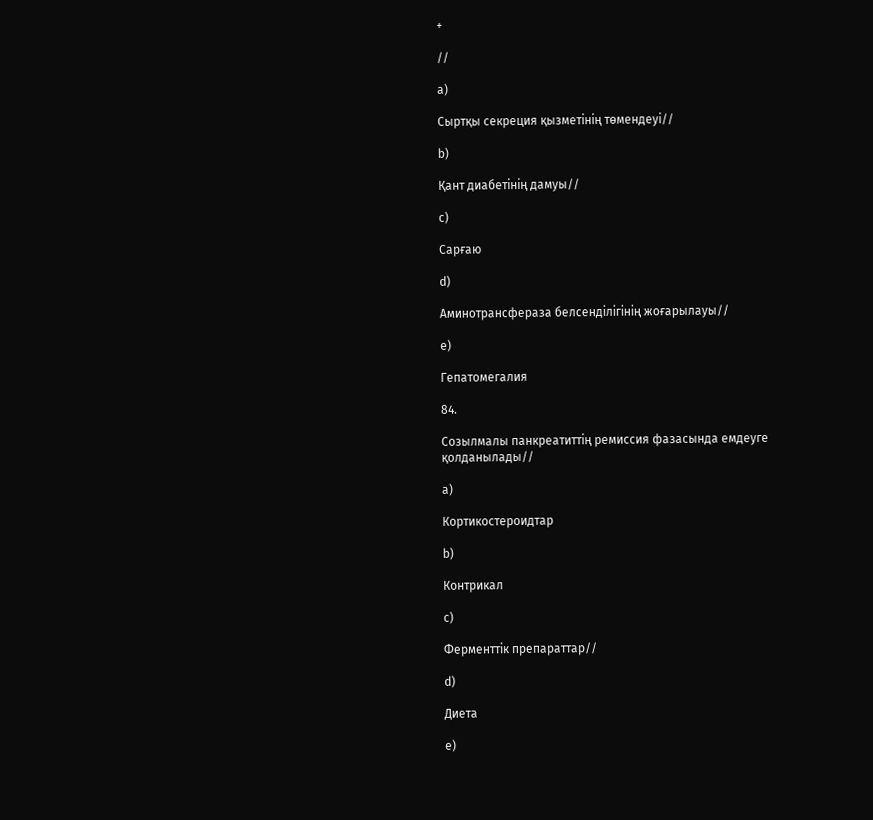+

//

a)

Сыртқы секреция қызметінің төмендеуі//

b)

Қант диабетінің дамуы//

c)

Сарғаю

d)

Аминотрансфераза белсенділігінің жоғарылауы//

e)

Гепатомегалия

84.

Созылмалы панкреатиттің ремиссия фазасында емдеуге қолданылады//

a)

Кортикостероидтар

b)

Контрикал

c)

Ферменттік препараттар//

d)

Диета

e)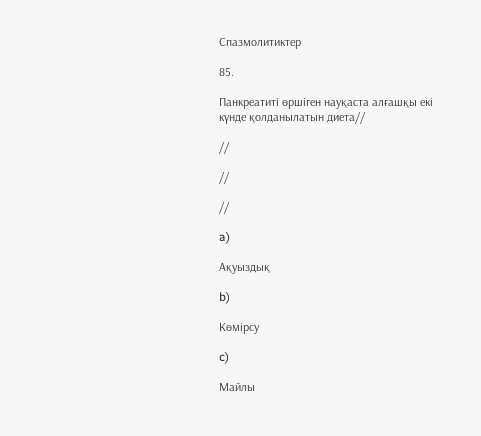Спазмолитиктер

85.

Панкреатиті өршіген науқаста алғашқы екі күнде қолданылатын диета//

//

//

//

a)

Ақуыздық

b)

Көмірсу

c)

Майлы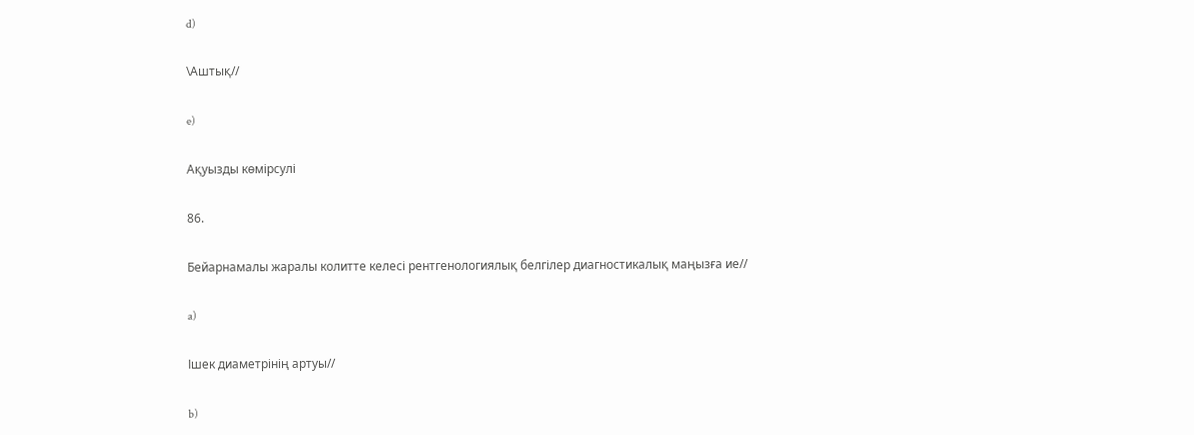d)

\Аштық//

e)

Ақуызды көмірсулі

86.

Бейарнамалы жаралы колитте келесі рентгенологиялық белгілер диагностикалық маңызға ие//

a)

Ішек диаметрінің артуы//

b)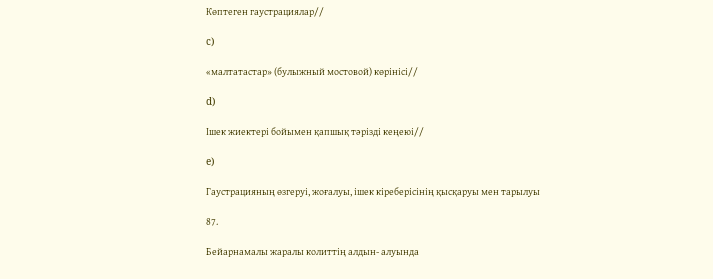Көптеген гаустрациялар//

c)

«малтатастар» (булыжный мостовой) көрінісі//

d)

Ішек жиектері бойымен қапшық тәрізді кеңеюі//

e)

Гаустрацияның өзгеруі, жоғалуы, ішек кіреберісінің қысқаруы мен тарылуы

87.

Бейарнамалы жаралы колиттің алдын- алуында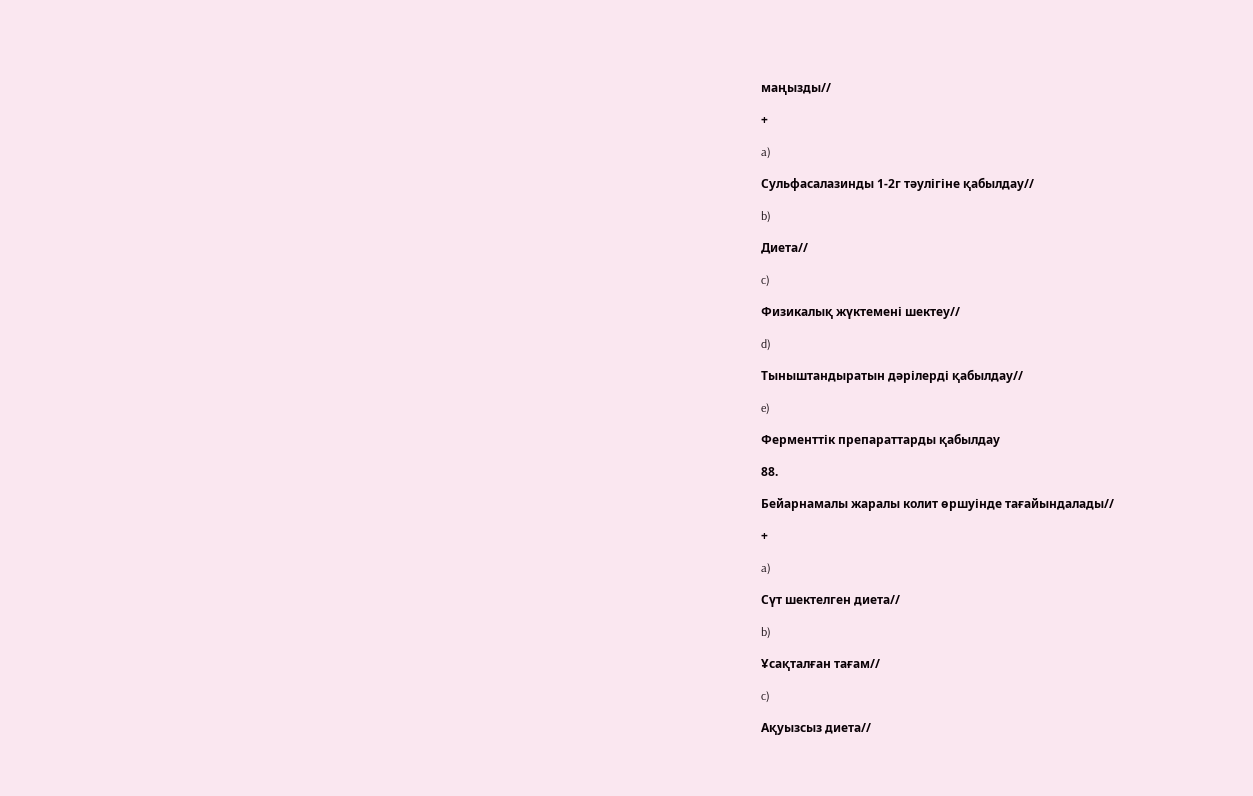маңызды//

+

a)

Сульфасалазинды 1-2г тәулігіне қабылдау//

b)

Диета//

c)

Физикалық жүктемені шектеу//

d)

Тыныштандыратын дәрілерді қабылдау//

e)

Ферменттік препараттарды қабылдау

88.

Бейарнамалы жаралы колит өршуінде тағайындалады//

+

a)

Сүт шектелген диета//

b)

Ұсақталған тағам//

c)

Ақуызсыз диета//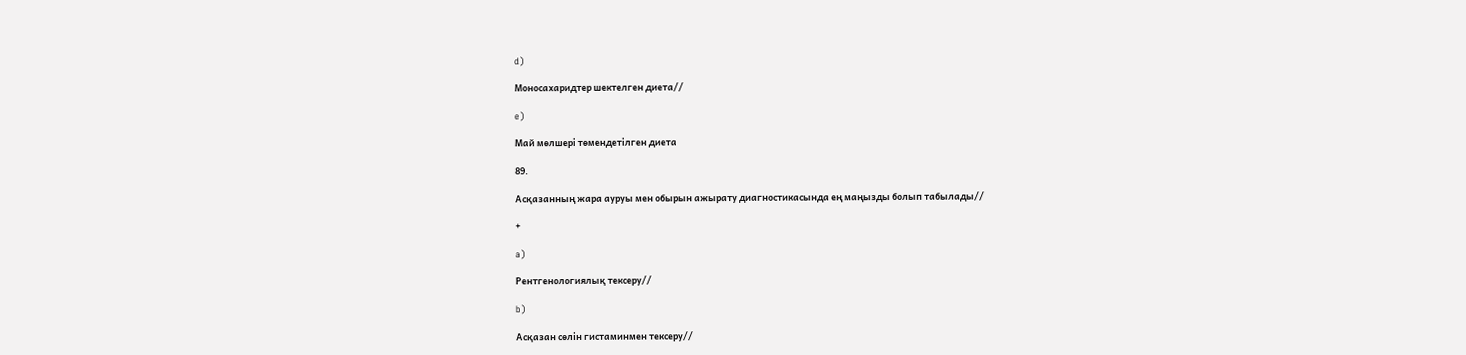d)

Моносахаридтер шектелген диета//

e)

Май мөлшері төмендетілген диета

89.

Асқазанның жара ауруы мен обырын ажырату диагностикасында ең маңызды болып табылады//

+

a)

Рентгенологиялық тексеру//

b)

Асқазан сөлін гистаминмен тексеру//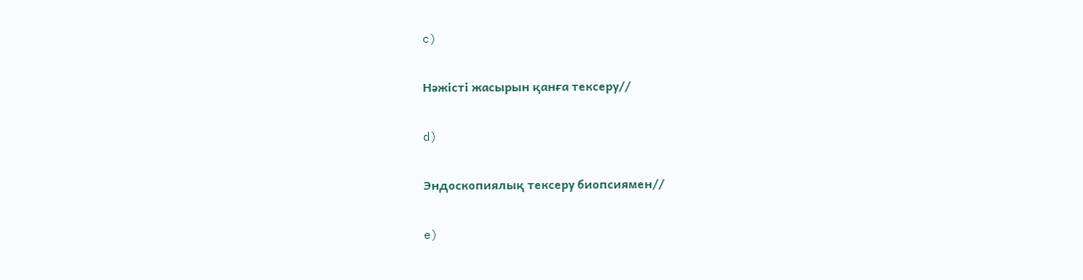c)

Нәжісті жасырын қанға тексеру//

d)

Эндоскопиялық тексеру биопсиямен//

e)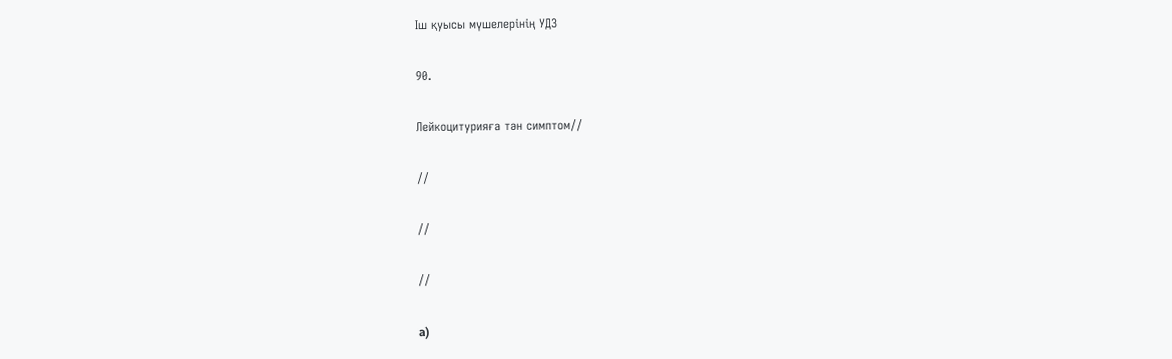Іш қуысы мүшелерінің УДЗ

90.

Лейкоцитурияға тән симптом//

//

//

//

a)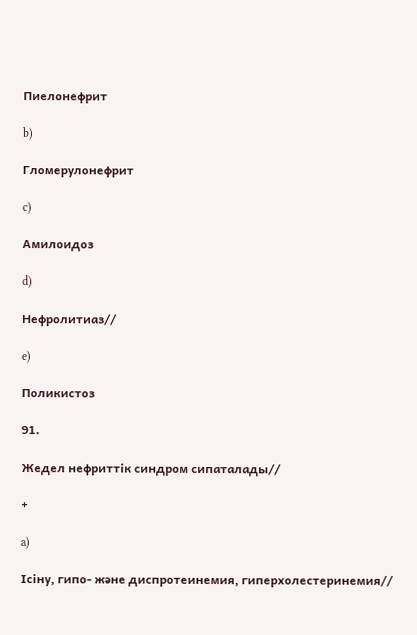Пиелонефрит

b)

Гломерулонефрит

c)

Амилоидоз

d)

Нефролитиаз//

e)

Поликистоз

91.

Жедел нефриттік синдром сипаталады//

+

a)

Ісіну, гипо- және диспротеинемия, гиперхолестеринемия//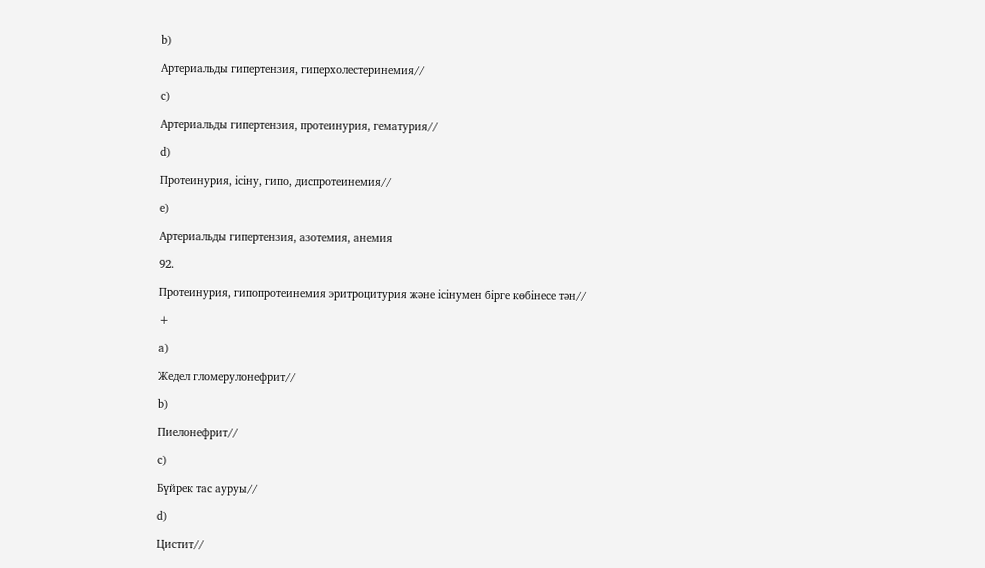b)

Артериальды гипертензия, гиперхолестеринемия//

c)

Артериальды гипертензия, протеинурия, гематурия//

d)

Протеинурия, ісіну, гипо, диспротеинемия//

e)

Артериальды гипертензия, азотемия, анемия

92.

Протеинурия, гипопротеинемия эритроцитурия және ісінумен бірге көбінесе тән//

+

a)

Жедел гломерулонефрит//

b)

Пиелонефрит//

c)

Бүйрек тас ауруы//

d)

Цистит//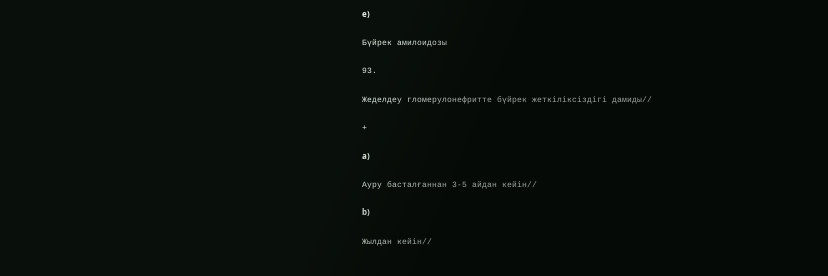e)

Бүйрек амилоидозы

93.

Жеделдеу гломерулонефритте бүйрек жеткіліксіздігі дамиды//

+

a)

Ауру басталғаннан 3-5 айдан кейін//

b)

Жылдан кейін//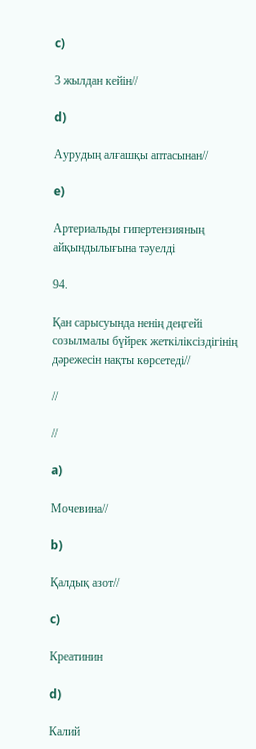c)

3 жылдан кейін//

d)

Аурудың алғашқы аптасынан//

e)

Артериальды гипертензияның айқындылығына тәуелді

94.

Қан сарысуында ненің деңгейі созылмалы бүйрек жеткіліксіздігінің дәрежесін нақты көрсетеді//

//

//

a)

Мочевина//

b)

Қалдық азот//

c)

Креатинин

d)

Калий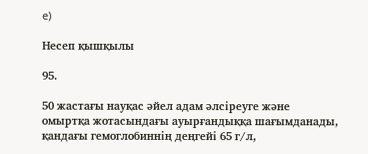e)

Несеп қышқылы

95.

50 жастағы науқас әйел адам әлсіреуге және омыртқа жотасындағы ауырғандыққа шағымданады, қандағы гемоглобиннің деңгейі 65 г/л,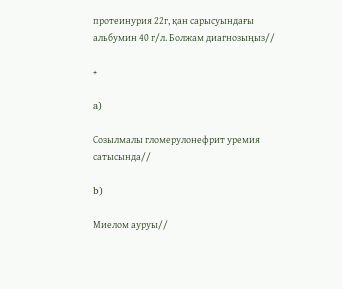протеинурия 22г, қан сарысуындағы альбумин 40 г/л. Болжам диагнозыңыз//

+

a)

Созылмалы гломерулонефрит уремия сатысында//

b)

Миелом ауруы//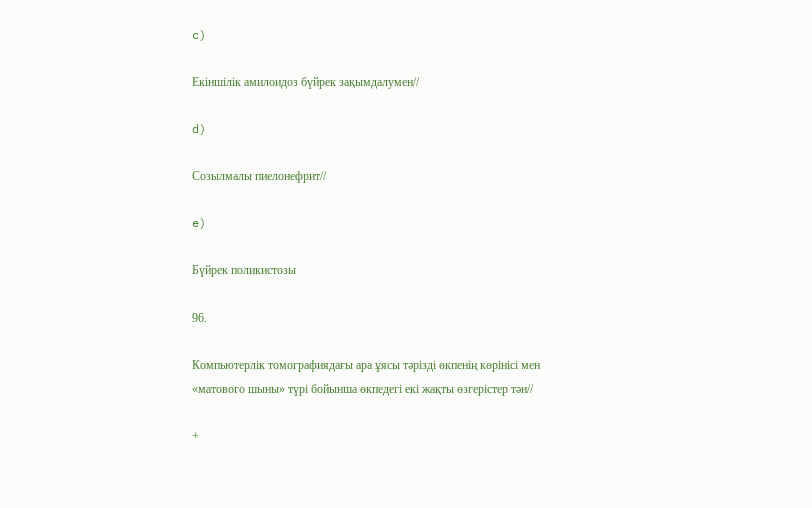c)

Екіншілік амилоидоз бүйрек зақымдалумен//

d)

Созылмалы пиелонефрит//

e)

Бүйрек поликистозы

96.

Компьютерлік томографиядағы ара ұясы тәрізді өкпенің көрінісі мен «матового шыны» түрі бойынша өкпедегі екі жақты өзгерістер тән//

+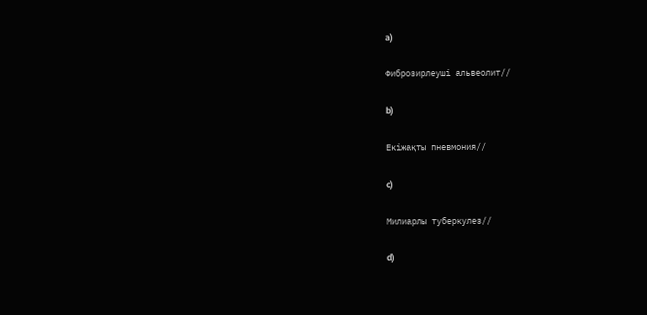a)

Фиброзирлеуші альвеолит//

b)

Екіжақты пневмония//

c)

Милиарлы туберкулез//

d)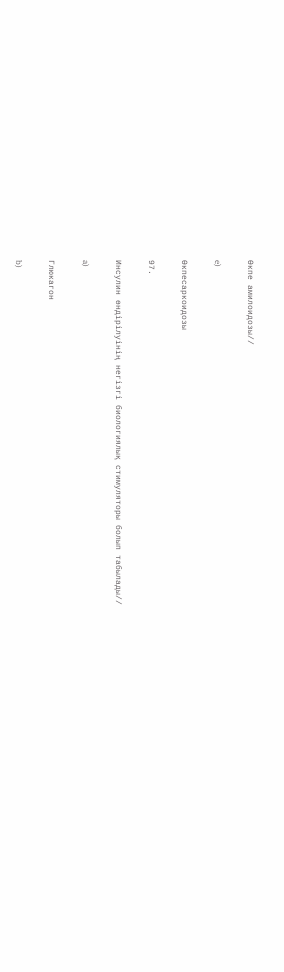Өкпе амилоидозы//

e)

Өкпесаркоидозы

97.

Инсулин өндірілуінің негізгі биологиялық стимуляторы болып табылады//

a)

Глюкагон

b)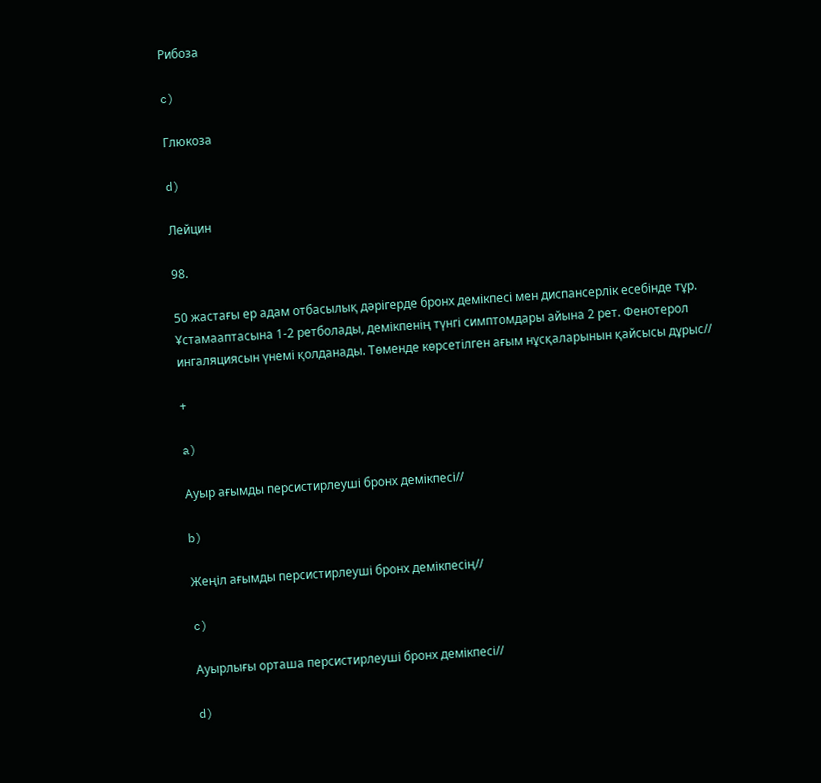Рибоза

c)

Глюкоза

d)

Лейцин

98.

50 жастағы ер адам отбасылық дәрігерде бронх демікпесі мен диспансерлік есебінде тұр. Ұстамааптасына 1-2 ретболады, демікпенің түнгі симптомдары айына 2 рет. Фенотерол ингаляциясын үнемі қолданады. Төменде көрсетілген ағым нұсқаларынын қайсысы дұрыс//

+

a)

Ауыр ағымды персистирлеуші бронх демікпесі//

b)

Жеңіл ағымды персистирлеуші бронх демікпесің//

c)

Ауырлығы орташа персистирлеуші бронх демікпесі//

d)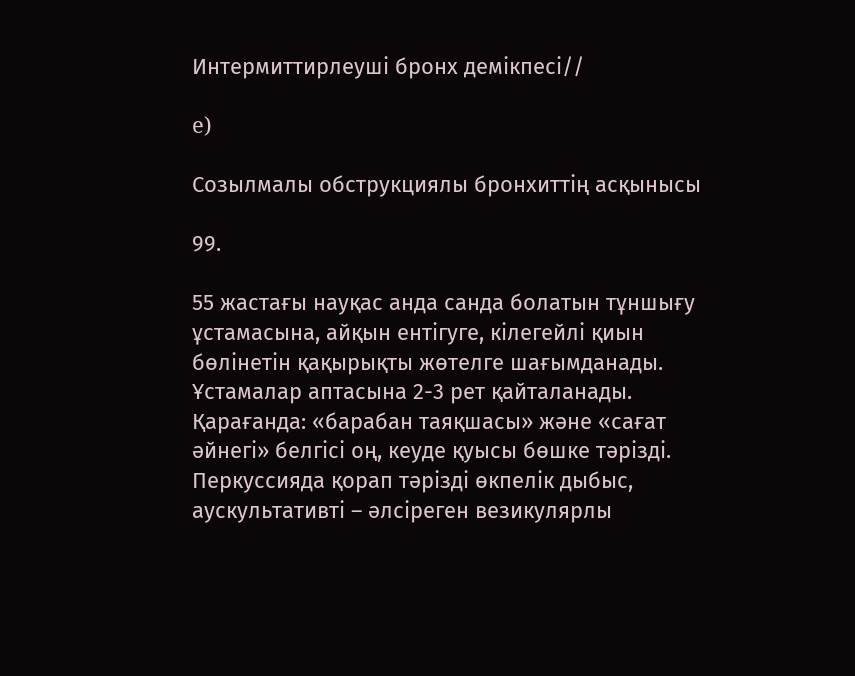Интермиттирлеуші бронх демікпесі//

e)

Созылмалы обструкциялы бронхиттің асқынысы

99.

55 жастағы науқас анда санда болатын тұншығу ұстамасына, айқын ентігуге, кілегейлі қиын бөлінетін қақырықты жөтелге шағымданады. Ұстамалар аптасына 2-3 рет қайталанады. Қарағанда: «барабан таяқшасы» және «сағат әйнегі» белгісі оң, кеуде қуысы бөшке тәрізді. Перкуссияда қорап тәрізді өкпелік дыбыс, аускультативті – әлсіреген везикулярлы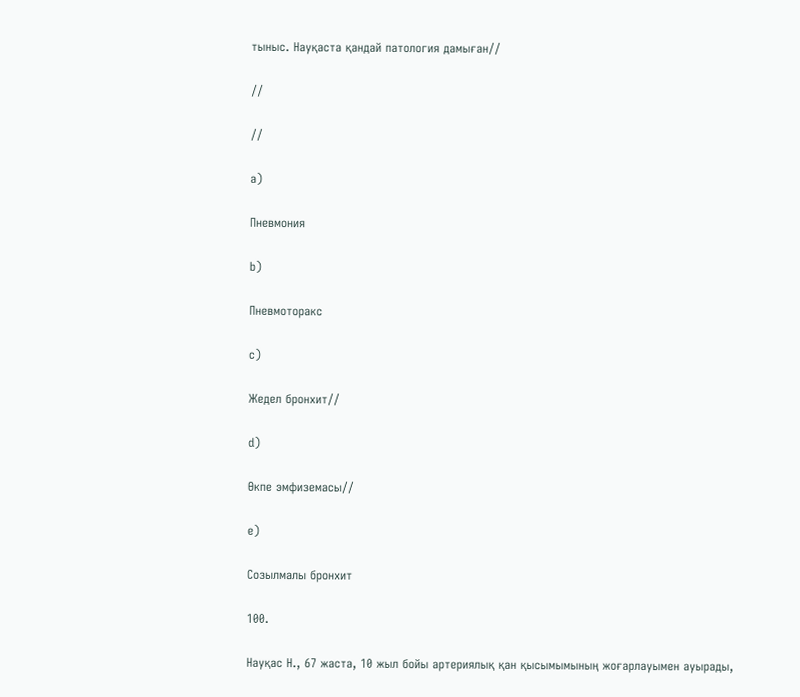тыныс. Науқаста қандай патология дамыған//

//

//

a)

Пневмония

b)

Пневмоторакс

c)

Жедел бронхит//

d)

Өкпе эмфиземасы//

e)

Созылмалы бронхит

100.

Науқас Н., 67 жаста, 10 жыл бойы артериялық қан қысымымының жоғарлауымен ауырады,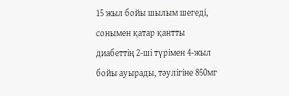15 жыл бойы шылым шегеді, сонымен қатар қантты диабеттің 2-ші түрімен 4-жыл бойы ауырады, тәулігіне 850мг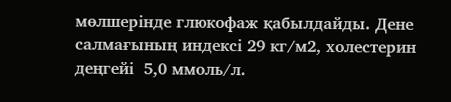мөлшерінде глюкофаж қабылдайды. Дене салмағының индексі 29 кг/м2, холестерин деңгейі  5,0 ммоль/л.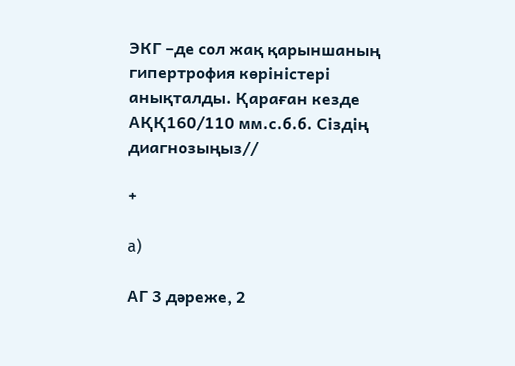ЭКГ –де сол жақ қарыншаның гипертрофия көріністері анықталды. Қараған кезде АҚҚ160/110 мм.с.б.б. Сіздің диагнозыңыз//

+

a)

АГ 3 дәреже, 2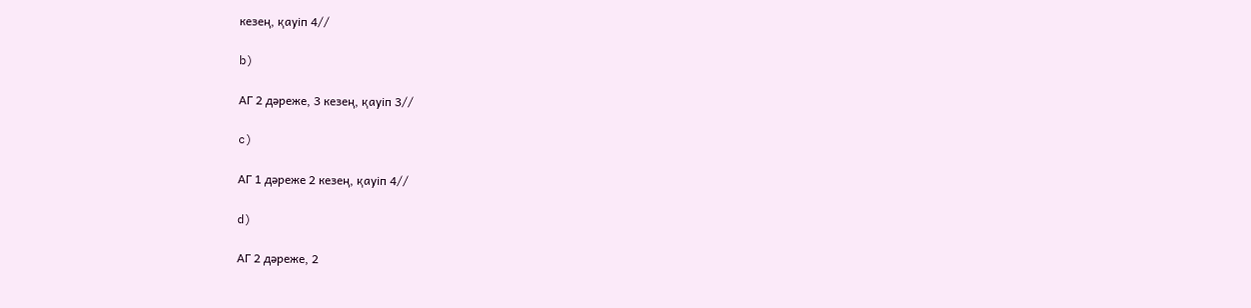кезең, қауіп 4//

b)

АГ 2 дәреже, 3 кезең, қауіп 3//

c)

АГ 1 дәреже 2 кезең, қауіп 4//

d)

АГ 2 дәреже, 2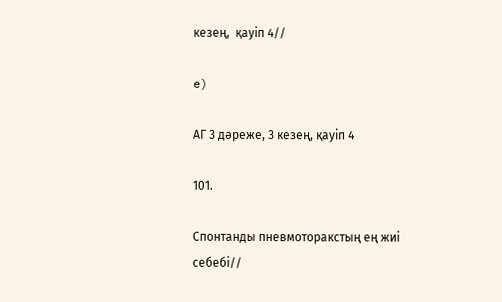кезең,  қауіп 4//

e)

АГ 3 дәреже, 3 кезең, қауіп 4

101.

Спонтанды пневмоторакстың ең жиі себебі//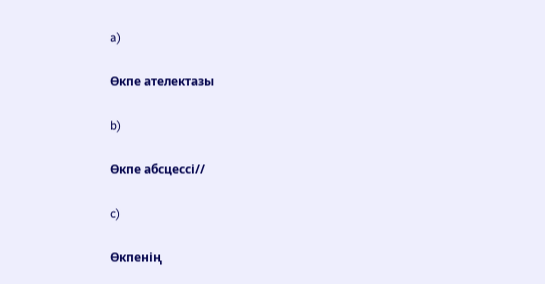a)

Өкпе ателектазы

b)

Өкпе абсцессі//

c)

Өкпенің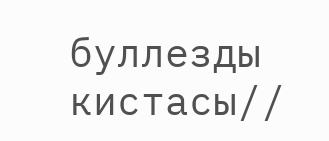буллезды кистасы//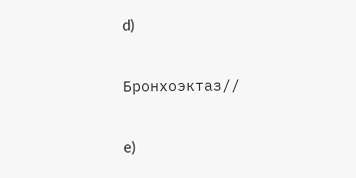d)

Бронхоэктаз//

e)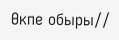Өкпе обыры//